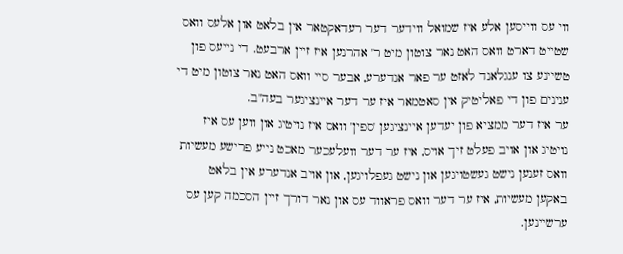ווי עס ווייסען אלע איז שמואל ווידער דער רעדאקטאר אין בלאט און אלעס וואס שטייט דארט וואס האט נאר צוטון מיט ר' אהרנען איז זיין ארבעט. די נייעס פון טשיינע צו ענגלאנד לאזט ער פאר אנדערע, אבער סיי וואס האט נאר צוטון מיט די ענינים פון די פאליטיק אין סאטמאר איז ער דער איינציגער בעה"ב.
ער איז דער ממציא פון יעדען איינציגען 'ספין' וואס איז נויטיג און ווען עס איז נויטיג און אויב פעלט זיך אויס, איז ער דער וועלעכער מאכט נייע פרישע מעשיות וואס זענען נישט געשטויגען און נישט געפלויגען, און אויב אנדערע אין בלאט באקען מעשיות, איז ער דער וואס פראווד עס און נאר דורך זיין הסכמה קען עס ערשיינען.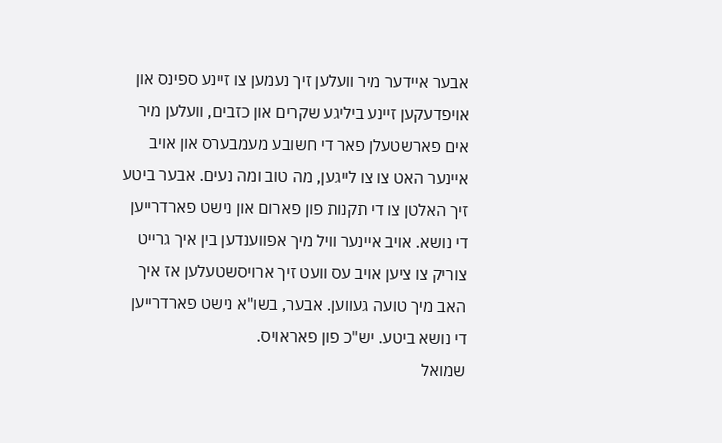אבער איידער מיר וועלען זיך נעמען צו זיינע ספינס און אויפדעקען זיינע ביליגע שקרים און כזבים, וועלען מיר אים פארשטעלן פאר די חשובע מעמבערס און אויב איינער האט צו צו לייגען, מה טוב ומה נעים. אבער ביטע זיך האלטן צו די תקנות פון פארום און נישט פארדרייען די נושא. אויב איינער וויל מיך אפווענדען בין איך גרייט צוריק צו ציען אויב עס וועט זיך ארויסשטעלען אז איך האב מיך טועה געווען. אבער, בשו"א נישט פארדרייען די נושא ביטע. יש"כ פון פאראויס.
שמואל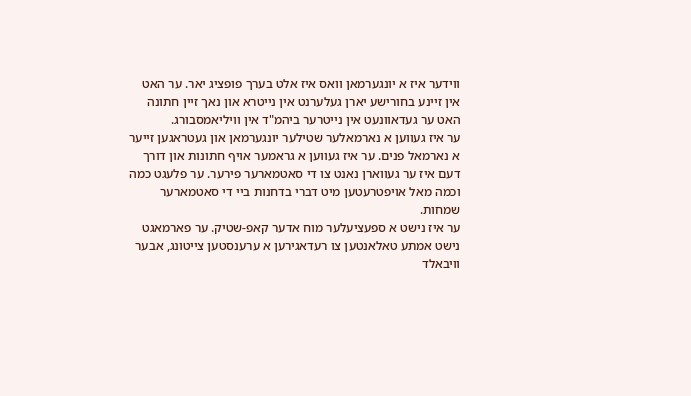ווידער איז א יונגערמאן וואס איז אלט בערך פופציג יאר. ער האט אין זיינע בחורישע יארן געלערנט אין נייטרא און נאך זיין חתונה האט ער געדאוונעט אין נייטרער ביהמ"ד אין וויליאמסבורג.
ער איז געווען א נארמאלער שטילער יונגערמאן און געטראגען זייער א נארמאל פנים. ער איז געווען א גראמער אויף חתונות און דורך דעם איז ער געווארן נאנט צו די סאטמארער פירער. ער פלעגט כמה וכמה מאל אויפטרעטען מיט דברי בדחנות ביי די סאטמארער שמחות.
ער איז נישט א ספעציעלער מוח אדער קאפ-שטיק. ער פארמאגט נישט אמתע טאלאנטען צו רעדאגירען א ערענסטען צייטונג, אבער וויבאלד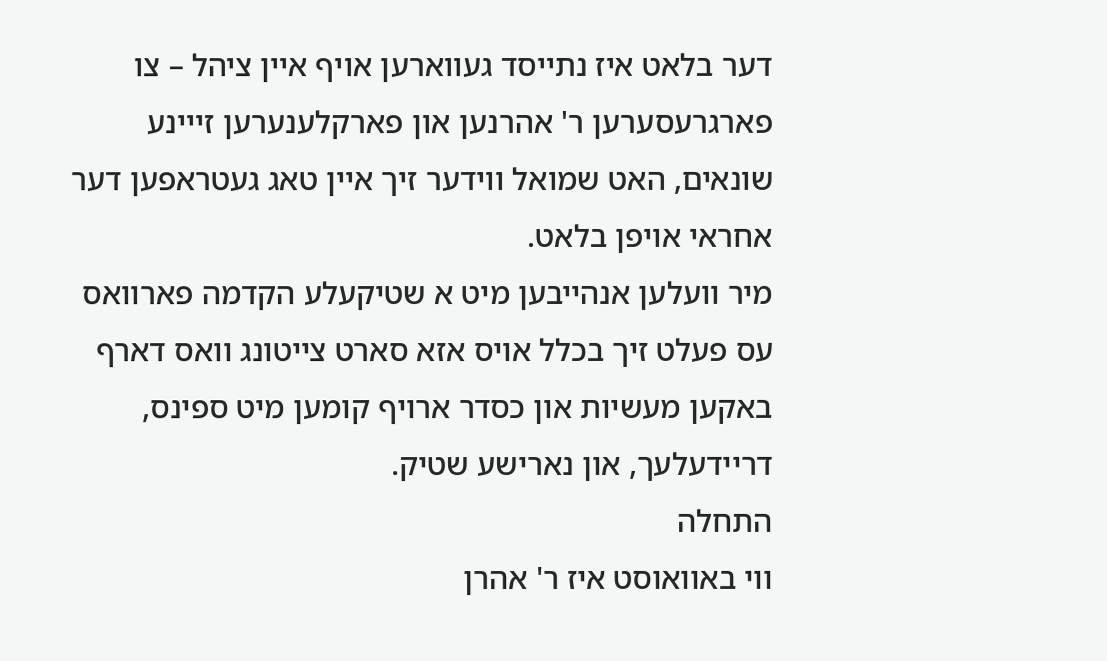דער בלאט איז נתייסד געווארען אויף איין ציהל – צו פארגרעסערען ר' אהרנען און פארקלענערען זייינע שונאים, האט שמואל ווידער זיך איין טאג געטראפען דער אחראי אויפן בלאט.
מיר וועלען אנהייבען מיט א שטיקעלע הקדמה פארוואס עס פעלט זיך בכלל אויס אזא סארט צייטונג וואס דארף באקען מעשיות און כסדר ארויף קומען מיט ספינס, דריידעלעך, און נארישע שטיק.
התחלה
ווי באוואוסט איז ר' אהרן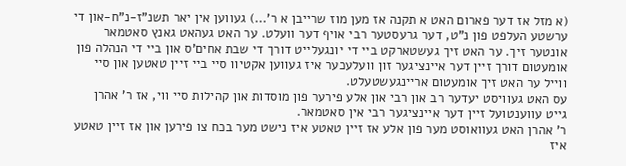(א מזל אז דער פארום האט א תקנה אז מען מוז שרייבן א ר'...) געווען אין יאר תשנ"ז-נ"ח-און די ערשטע העלפט פון נ"ט, דער גרעסטער רבי אויף דער וועלט. ער האט געהאט גאנץ סאטמאר אונטער זיך. ער האט זיך געשטארקט ביי די יונגעלייט דורך די שבת אחים'ס און ביי די הנהלה פון אומעטום דורך זיין דער איינציגער זון וועלעכער איז געווען אקטיוו סיי ביי זיין טאטען און סיי ווייל ער האט זיך אומעטום אריינגעשטעלט.
עס האט געוויסט יעדער רב און רבי און אלע פירער פון מוסדות און קהילות סיי ווי, אז ר' אהרן גייט עווענטועל זיין דער איינציגער רבי אין סאטמאר.
ר' אהרן האט געוואוסט מער פון אלע אז זיין טאטע איז נישט מער בכח צו פירען און אז זיין טאטע איז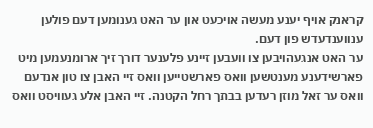קראנק אויף יענע מעשה אויכעט און ער האט גענומען דעם פולען ענווענדעדש פון דעם.
ער האט אנגעהויבען צו וועבען זיינע פלענער דורך זיך ארומנעמען מיט פארשידענע מענטשען וואס פארשטייען וואס זיי האבן צו טון אנדעם וואס ער זאל מוזן רעדען בבתך רחל הקטנה. זיי האבן אלע געוויסט וואס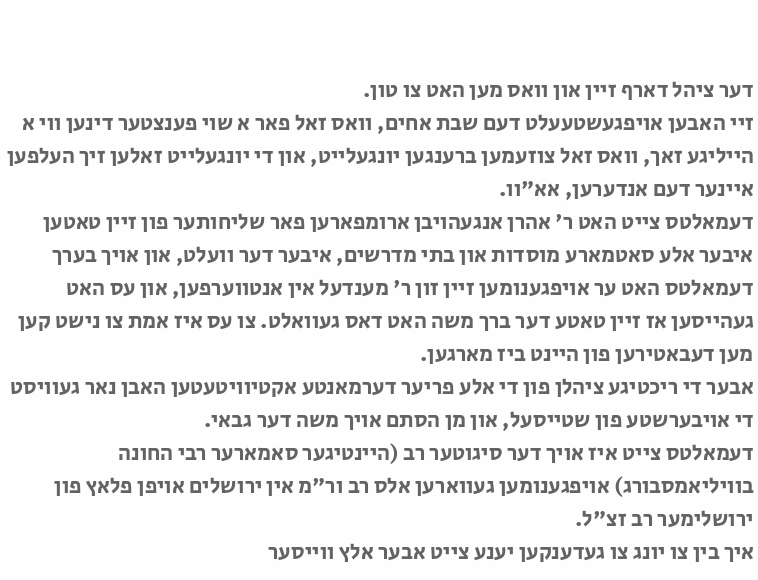דער ציהל דארף זיין און וואס מען האט צו טון.
זיי האבען אויפגעשטעעלט דעם שבת אחים, וואס זאל פאר א שוי פענצטער דינען ווי א הייליגע זאך, וואס זאל צוזעמען ברענגען יונגעלייט, און די יונגעלייט זאלען זיך העלפען איינער דעם אנדערען, אא"וו.
דעמאלטס צייט האט ר' אהרן אנגעהויבן ארומפארען פאר שליחותער פון זיין טאטען איבער אלע סאטמארע מוסדות און בתי מדרשים, איבער דער וועלט, און אויך בערך דעמאלטס האט ער אויפגענומען זיין זון ר' מענדעל אין אנטווערפען, און עס האט געהייסען אז זיין טאטע דער ברך משה האט דאס געוואלט. צו עס איז אמת צו נישט קען מען דעבאטירען פון היינט ביז מארגען.
אבער די ריכטיגע ציהלן פון די אלע פריער דערמאנטע אקטיוויטעטען האבן נאר געוויסט די אויבערשטע פון שטייסעל, און מן הסתם אויך משה דער גבאי.
דעמאלטס צייט איז אויך דער סיגוטער רב (היינטיגער סאמארער רבי החונה בוויליאמסבורג) אויפגענומען געווארען אלס רב ור"מ אין ירושלים אויפן פלאץ פון ירושלימער רב זצ"ל.
איך בין צו יונג צו געדענקען יענע צייט אבער אלץ ווייסער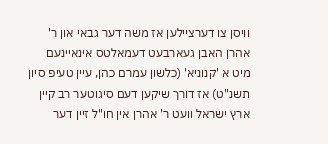וויסן צו דערציילען אז משה דער גבאי און ר' אהרן האבן געארבעט דעמאלטס אינאיינעם מיט א 'קנוניא' (כלשון עמרם כהן, עיין טעיפ סיון תשנ"ט) אז דורך שיקען דעם סיגוטער רב קיין ארץ ישראל וועט ר' אהרן אין חו"ל זיין דער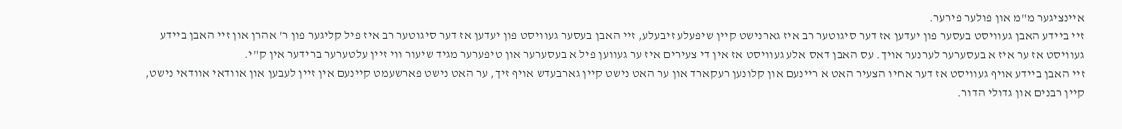איינציגער מ"מ און פולער פירער.
זיי ביידע האבן געוויסט בעסער פון יעדען אז דער סיגוטער רב איז גארנישט קיין שיפעלע זיבעלע, זיי האבן בעסער געוויסט פון יעדען אז דער סיגוטער רב איז פיל קליגער פון ר' אהרן און זיי האבן ביידע געוויסט אז ער איז א בעסערער לערנער אויך. עס האבן דאס אלע געוויסט אז אין די צעירים איז ער געווען פיל א בעסערער און טיפערער מגיד שיעור ווי זיין עלטערער ברידער אין ק"י.
זיי האבן ביידע אויף געוויסט אז דער אחיו הצעיר האט א ריינעם און קלונען רעקארד און ער האט נישט קיין גארבעדש אויף זיך, ער האט נישט פארשעמט קיינעם אין זיין לעבען און אוודאי אוודאי נישט, קיין רבנים און גדולי הדור.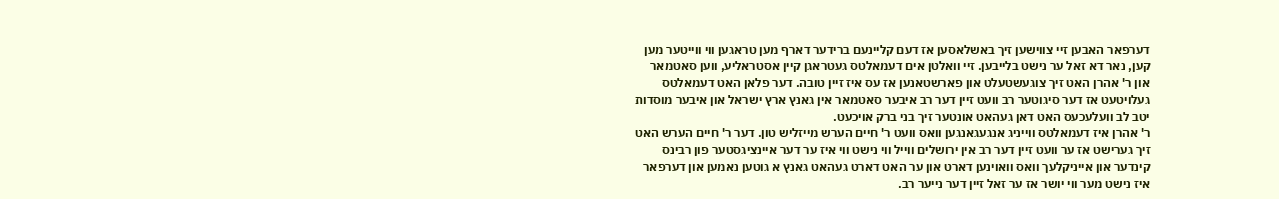דערפאר האבען זיי צווישען זיך באשלאסען אז דעם קליינעם ברידער דארף מען טראגען ווי ווייטער מען קען, נאר דא זאל ער נישט בלייבען. זיי וואלטן אים דעמאלטס געטראגן קיין אסטראליע, ווען סאטמאר
און ר' אהרן האט זיך צוגעשטעלט און פארשטאנען אז עס איז זיין טובה. דער פלאן האט דעמאלטס געלויטעט אז דער סיגוטער רב וועט זיין דער רב איבער סאטמאר אין גאנץ ארץ ישראל און איבער מוסדות יטב לב וועלעכעס האט דאן געהאט אונטער זיך בני ברק אויכעט.
ר' אהרן איז דעמאלטס ווייניג אנגעגאנגען וואס וועט ר' חיים הערש מייזליש טון. דער ר' חיים הערש האט זיך גערישט אז ער וועט זיין דער רב אין ירושלים ווייל ווי נישט ווי איז ער דער איינציגסטער פון רבינס קינדער און אייניקלעך וואס וואוינען דארט און ער האט דארט געהאט גאנץ א גוטען נאמען און דערפאר איז נישט מער ווי יושר אז ער זאל זיין דער נייער רב.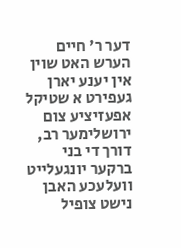דער ר' חיים הערש האט שוין אין יענע יארן געפירט א שטיקל אפעזיציע צום ירושלימער רב, דורך די בני ברקער יונגעלייט וועלעכע האבן נישט צופיל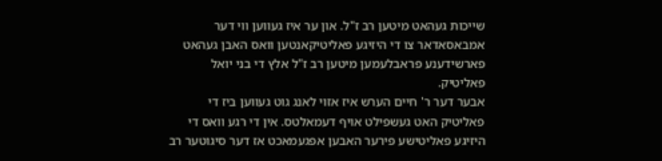שייכות געהאט מיטען רב ז"ל. און ער איז געווען ווי דער אמבאסאדאר צו די היזיגע פאליטיקאנטען וואס האבן געהאט פארשידענע פראבלעמען מיטען רב ז"ל אלץ די בני יואל פאליטיק.
אבער דער ר' חיים הערש איז אזוי לאנג גוט געווען ביז די פאליטיק האט געשפילט אויף דעמאלטס. אין די רגע וואס די היזיגע פאליטישע פירער האבען אפגעמאכט אז דער סיגוטער רב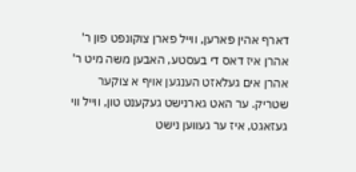דארף אהין פארען, ווייל פארן צוקונפט פון ר' אהרן איז דאס די בעסטע, האבען משה מיט ר' אהרן אים געלאזט הענגען אויף א צוקער שטריק. ער האט גארנישט געקענט טון, ווייל ווי געזאגט, איז ער געווען נישט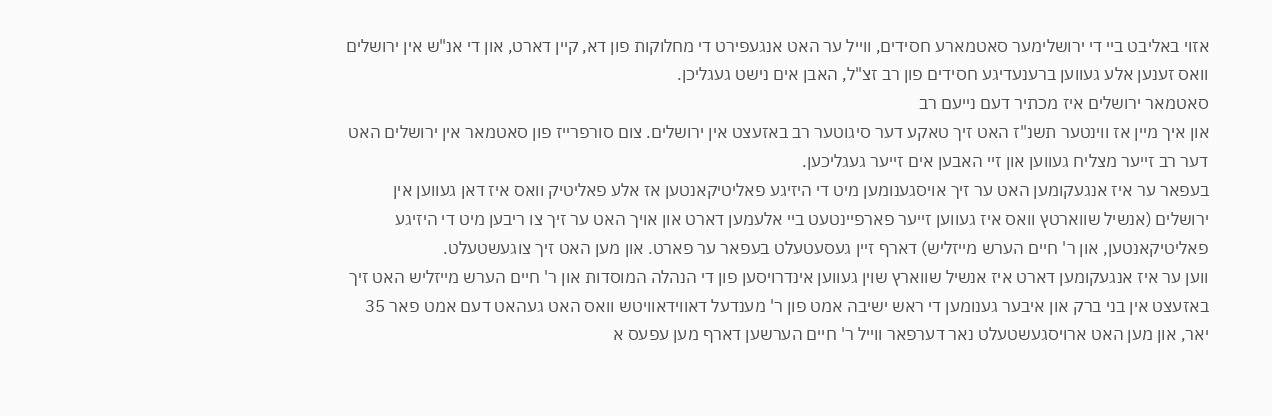אזוי באליבט ביי די ירושלימער סאטמארע חסידים, ווייל ער האט אנגעפירט די מחלוקות פון דא, קיין דארט, און די אנ"ש אין ירושלים וואס זענען אלע געווען ברענעדיגע חסידים פון רב זצ"ל, האבן אים נישט געגליכן.
סאטמאר ירושלים איז מכתיר דעם נייעם רב
און איך מיין אז ווינטער תשנ"ז האט זיך טאקע דער סיגוטער רב באזעצט אין ירושלים. צום סורפרייז פון סאטמאר אין ירושלים האט דער רב זייער מצליח געווען און זיי האבען אים זייער געגליכען.
בעפאר ער איז אנגעקומען האט ער זיך אויסגענומען מיט די היזיגע פאליטיקאנטען אז אלע פאליטיק וואס איז דאן געווען אין ירושלים (אנשיל שווארטץ וואס איז געווען זייער פארפיינטעט ביי אלעמען דארט און אויך האט ער זיך צו ריבען מיט די היזיגע פאליטיקאנטען, און ר' חיים הערש מייזליש) דארף זיין געסעטעלט בעפאר ער פארט. און מען האט זיך צוגעשטעלט.
ווען ער איז אנגעקומען דארט איז אנשיל שווארץ שוין געווען אינדרויסען פון די הנהלה המוסדות און ר' חיים הערש מייזליש האט זיך באזעצט אין בני ברק און איבער גענומען די ראש ישיבה אמט פון ר' מענדעל דאווידאוויטש וואס האט געהאט דעם אמט פאר 35 יאר, און מען האט ארויסגעשטעלט נאר דערפאר ווייל ר' חיים הערשען דארף מען עפעס א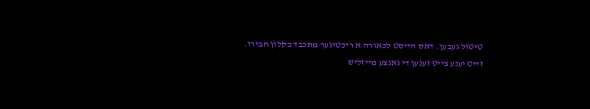טיטול געבען. דאס הייסט לכאורה א ריכטיגער מתכבד בקלון חבירו.
זייט יענע צייט זענען די גאנצע מייזליש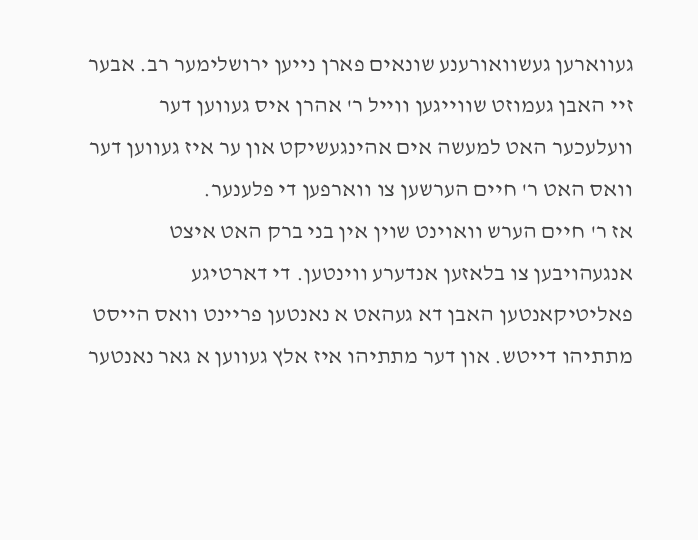געווארען געשוואורענע שונאים פארן נייען ירושלימער רב. אבער זיי האבן געמוזט שווייגען ווייל ר' אהרן איס געווען דער וועלעכער האט למעשה אים אהינגעשיקט און ער איז געווען דער וואס האט ר' חיים הערשען צו ווארפען די פלענער.
אז ר' חיים הערש וואוינט שוין אין בני ברק האט איצט אנגעהויבען צו בלאזען אנדערע ווינטען. די דארטיגע פאליטיקאנטען האבן דא געהאט א נאנטען פריינט וואס הייסט מתתיהו דייטש. און דער מתתיהו איז אלץ געווען א גאר נאנטער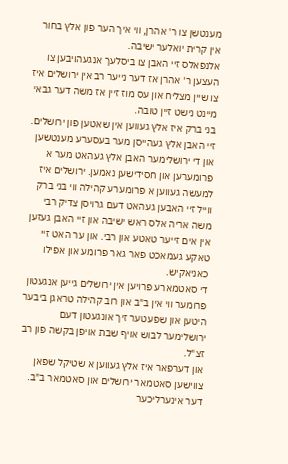מענטשן צו ר' אהרן, ווי איך הער פון אלץ בחור אין קרית יואלער ישיבה.
אלנפאלס זיי האבן צו ביסלעך אנגעהויבען צו העצען ר' אהרן אז דער נייער רב אין ירושלים איז צו שיין מצליח און עס מוז זיין אז משה דער גבאי מיינט נישט זיין טובה.
בני ברק איז אלץ געווען אין שאטען פון ירושלים. זיי האבן אלץ געהייסן מער בעסערע מענטשען און די ירושלימער האבן אלץ געהאט מער א פרומערען און חסידישען נאמען. ירושלים איז למעשה געווען א פרומערע קהילה ווי בני ברק ווייל זיי האבען געהאט דעם גרויסן צדיק רבי משה אריה אלס ראש ישיבה און זיי האבן געזען אין אים זייער טאטע און רבי. און ער האט זיי טאקע געמאכט פאר גאר פרומע און אפילו כאניאקיש.
די סאטמארע פרויען אין ירושלים גייען אנגעטון פרומער ווי אין ב"ב און רוב קהילה טראגן ביבער היטען און שפעטער זיך אונגעטון דעם ירושלימער לבוש אויף שבת אויפן בקשה פון רב זצ"ל.
און דערפאר איז אלץ געווען א שטיקל שפאן צווישען סאטמאר ירושלים און סאטמאר ב"ב. דער אינערליכער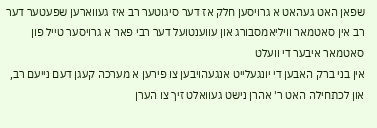שפאן האט געהאט א גרויסען חלק אז דער סיגוטער רב איז געווארען שפעטער דער רב אין סאטמאר וויליאמסבורג און עווענטועל דער רבי פאר א גרויסער טייל פון סאטמאר איבער די וועלט
אין בני ברק האבען די יונגעלייט אנגעהויבען צו פירען א מערכה קעגן דעם נייעם רב, און לכתחילה האט ר' אהרן נישט געוואלט זיך צו הערן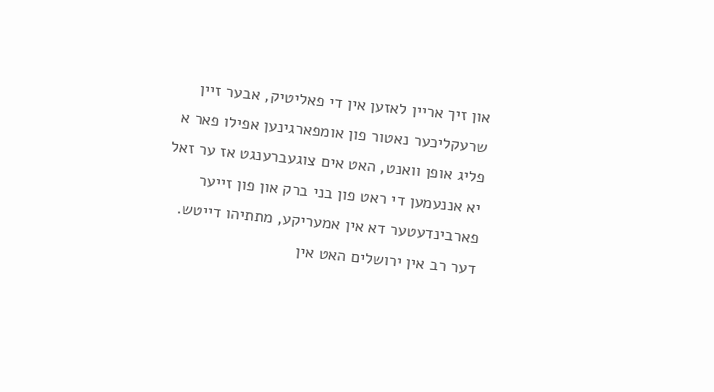און זיך אריין לאזען אין די פאליטיק, אבער זיין שרעקליכער נאטור פון אומפארגינען אפילו פאר א פליג אופן וואנט, האט אים צוגעברענגט אז ער זאל יא אננעמען די ראט פון בני ברק און פון זייער פארבינדעטער דא אין אמעריקע, מתתיהו דייטש.
דער רב אין ירושלים האט אין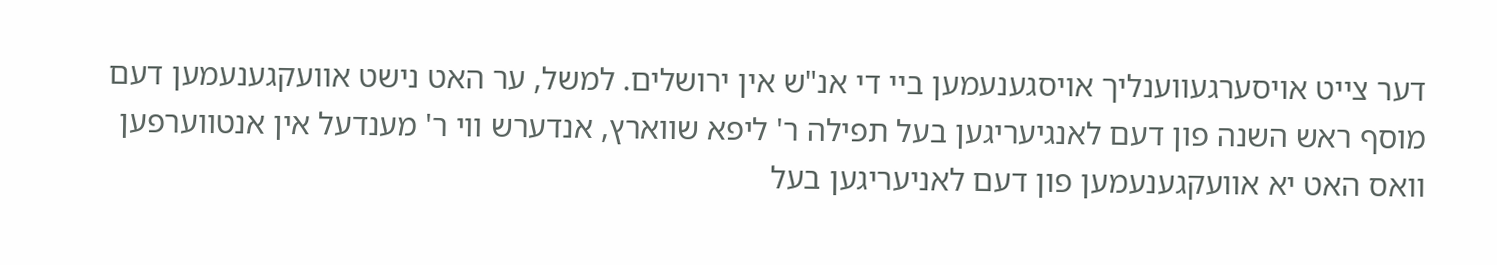דער צייט אויסערגעווענליך אויסגענעמען ביי די אנ"ש אין ירושלים. למשל, ער האט נישט אוועקגענעמען דעם מוסף ראש השנה פון דעם לאנגיעריגען בעל תפילה ר' ליפא שווארץ, אנדערש ווי ר' מענדעל אין אנטווערפען וואס האט יא אוועקגענעמען פון דעם לאניעריגען בעל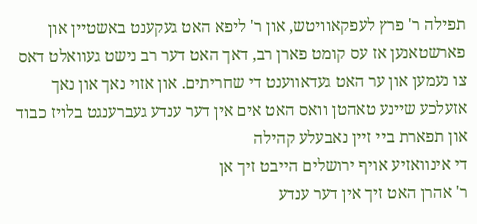תפילה ר' פרץ לעפקאוויטש, און ר' ליפא האט געקענט באשטיין און פארשטאנען אז עס קומט פארן רב, דאך האט דער רב נישט געוואלט דאס צו נעמען און ער האט געדאווענט די שחריתים. און אזוי נאך און נאך אזעלכע שיינע טאהטן וואס האט אים אין דער ענדע געברענגט בלויז כבוד און תפארת ביי זיין נאבעלע קהילה
די אינוואזיע אויף ירושלים הייבט זיך אן
ר' אהרן האט זיך אין דער ענדע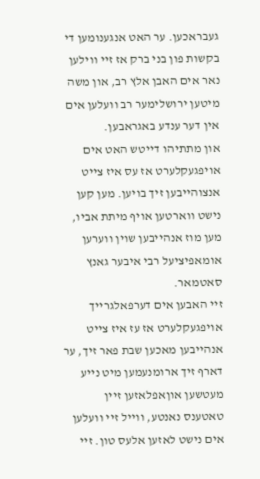געבראכען. ער האט אנגענומען די בקשות פון בני ברק אז זיי ווילען נאר אים האבן אלץ רב, און משה מיטען ירושלימער רב וועלען אים אין דער ענדע באגראבען.
און מתתיהו דייטש האט אים אויפגעקלערט אז עס איז צייט אנצוהייבען זיך בויען. מען קען נישט ווארטען אויף מיתת אביו, מען מוז אנהייבען שוין ווערען אומאפיציעל רבי איבער גאנץ סאטמאר.
זיי האבען אים דערפאלגרייך אויפגעקלערט אז עז איז צייט אנהייבען מאכען שבת פאר זיך, ער דארף זיך ארומנעמען מיט נייע מעטשען אוןאפלאזען זיין טאטענס נאנטע, ווייל זיי וועלען אים נישט לאזען אלעס טון. זיי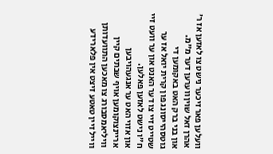וועלען פאר זיכער נישט צו לאזען אז ר' אהרן זאל שוין ווערען דער מ"מ.
און בני ברק האט באקומען די גוטסהייסונג פון קרית יואל אז ער שטייט זיי צו דער האנט און ער וועט זיי ח"ו נישט לאזען פאלען.
און אזוי האט ער אנגעהויבען אריינצוקומען אויף שבתים קיין וויליאמסבורג צו מאכען התוועדותן ווייל זיין טאטע זיצט אין פלארידע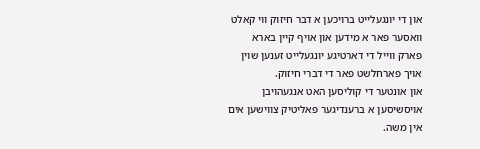און די יונגעלייט ברויכען א דבר חיזוק ווי קאלט וואסער פאר א מידען און אויף קיין בארא פארק ווייל די דארטיגע יונגעלייט זענען שוין אויך פארחלשט פאר די דברי חיזוק.
און אונטער די קוליסען האט אנגעהויבן אויסשיסען א ברענדיגער פאליטיק צווישען אים אין משה.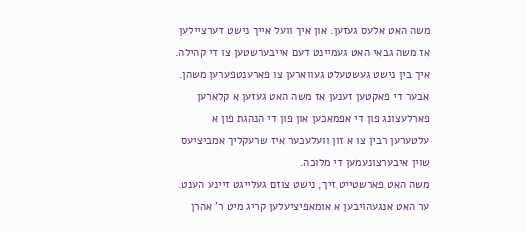משה האט אלעס געזען. און איך וועל אייך נישט דערציילען אז משה גבאי האט געמיינט דעם אייבערשטען צו די קהילה. איך בין נישט געשטעלט געווארען צו פארענטפערען משהן. אבער די פאקטען זענען אז משה האט געזען א קלארען פארלעצונג פון די אפמאכען און פון די הנהגת פון א עלטערען רבין צו א זון וועלעכער איז שרעקליך אמביציעס שוין איבערצונעמען די מלוכה.
משה האט פארשטייט זיך, נישט צוזם געלייגט זיינע הענט. ער האט אנגעהויבען א אומאפיציעלען קריג מיט ר' אהרן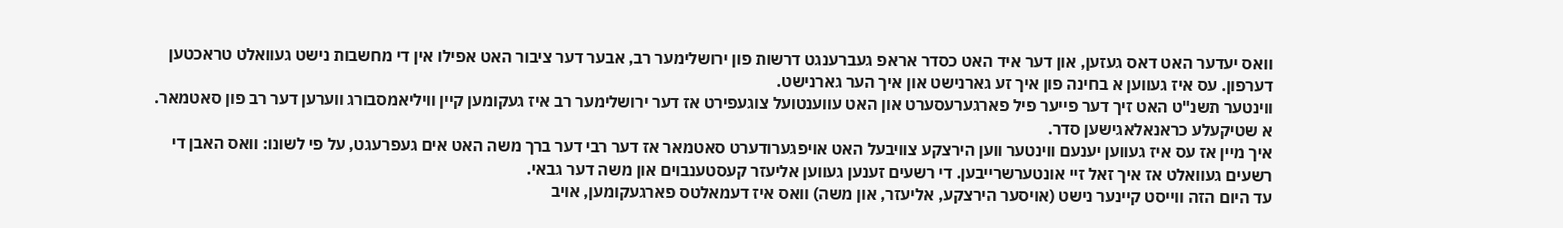וואס יעדער האט דאס געזען, און דער איד האט כסדר אראפ געברענגט דרשות פון ירושלימער רב, אבער דער ציבור האט אפילו אין די מחשבות נישט געוואלט טראכטען דערפון. עס איז געווען א בחינה פון איך זע גארנישט און איך הער גארנישט.
ווינטער תשנ"ט האט זיך דער פייער פיל פארגערעסערט און האט עווענטועל צוגעפירט אז דער ירושלימער רב איז געקומען קיין וויליאמסבורג ווערען דער רב פון סאטמאר.
א שטיקעלע כראנאלאגישען סדר.
איך מיין אז עס איז געווען יענעם ווינטער ווען הירצקע צוויבעל האט אויפגערודערט סאטמאר אז דער רבי דער ברך משה האט אים געפרעגט, על פי לשונו: וואס האבן די רשעים געוואלט אז איך זאל זיי אונטערשרייבען. די רשעים זענען געווען אליעזר קעסטענבוים און משה דער גבאי.
עד היום הזה ווייסט קיינער נישט (אויסער הירצקע, אליעזר, און משה) וואס איז דעמאלטס פארגעקומען, אויב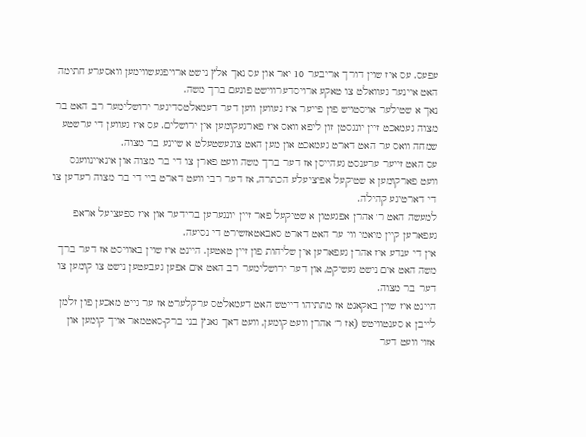עפעס. עס איז שוין דורך אריבער 10 יאר און עס נאך אלץ נישט ארויפגעשווימען וואסערע חתימה האט איינער געוואלט צו טאקע ארויסדערווישט פונעם ברך משה.
נאך א שטילער אויסטויש פון פייער איז געווען ווען דער דעמאלטסדיגער ירושלימער רב האט בר מצוה געמאכט זיין יונגסטן זון ליפא וואס איז פארגעקומען אין ירושלים. עס איז געווען די ערשטע שמחה וואס ער האט דארט געמאכט און מען האט צוגעשטעלט א שיינע בר מצוה.
עס האט זייער ערענסט געהייסן אז דער ברך משה וועט פארן צו די בר מצוה און אינאיינוועגס וועט פארקומען א שטיקעל אפיציעלע הכתרה, אז דער רבי וועט דארט ביי די בר מצוה רעדען צו די דארטיגע קהילה.
למעשה האט ר' אהרן אפגעטון א שטיקעל פאר זיין יונגערען ברידער און איז ספעציעל אראפ געפארען קיין מיאמי ווי ער האט דארט סאבאטאזשירט די נסיעה.
אין די ענדע איז אהרן געפארען אין שליחות פון זיין טאטען. היינט איז שוין באוויסט אז דער ברך משה האט אים נישט געשיקט, און דער ירושלימער רב האט אים אפען געבעטען נישט צו קומען צו דער בר מצוה.
היינט איז שוין באקאנט אז מתתיהו דייטש האט דעמאלטס ערקלערט אז ער גייט מאכען פון זלמן לייבן א סענטוויטש (אז ר' אהרן וועט קומען, וועט דאך גאנץ בני ברק-סאטמאר אויך קומען און אזוי וועט דער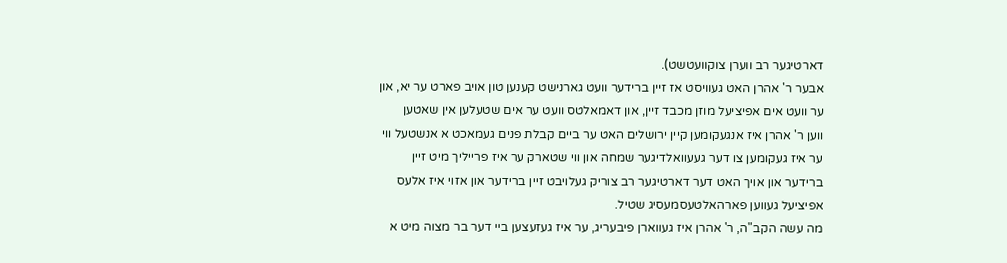דארטיגער רב ווערן צוקוועטשט).
אבער ר' אהרן האט געוויסט אז זיין ברידער וועט גארנישט קענען טון אויב פארט ער יא, און ער וועט אים אפיציעל מוזן מכבד זיין, און דאמאלטס וועט ער אים שטעלען אין שאטען
ווען ר' אהרן איז אנגעקומען קיין ירושלים האט ער ביים קבלת פנים געמאכט א אנשטעל ווי ער איז געקומען צו דער געעוואלדיגער שמחה און ווי שטארק ער איז פרייליך מיט זיין ברידער און אויך האט דער דארטיגער רב צוריק געלויבט זיין ברידער און אזוי איז אלעס אפיציעל געווען פארהאלטעסמעסיג שטיל.
מה עשה הקב"ה, ר' אהרן איז געווארן פיבעריג, ער איז געזעצען ביי דער בר מצוה מיט א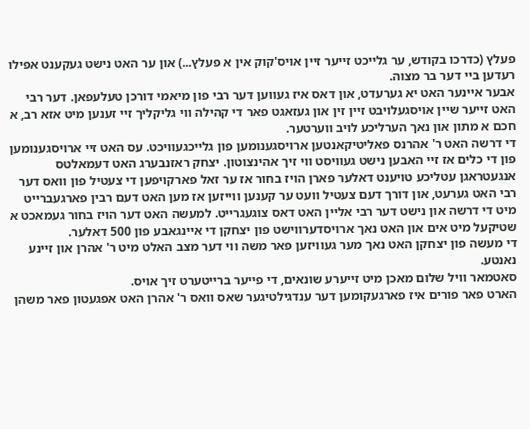פעלץ (כדרכו בקודש, ער גלייכט זייער זיין אויס'קוק אין א פעלץ...) און ער האט נישט געקענט אפילו רעדען ביי דער בר מצוה.
אבער איינער האט יא גערעדט, און דאס איז געווען דער רבי פון מיאמי דורכן טעלעפאן. דער רבי האט זייער שיין אויסגעלויבט זיין זין און געזאגט פאר די קהילה ווי גליקליך זיי זענען מיט אזא רב, א חכם א מתון און נאך הערליכע לויב ווערטער.
די דרשה האט ר' אהרנס פאליטיקאנטען ארויסגענומען פון גלייכגעוויכט. עס האט זיי ארויסגענומען פון די כלים אז זיי האבען נישט געוויסט ווי זיך אהינצוטון. יצחק ראזנבערג האט דעמאלטס אנגעטראגן עטליכע טויענט דאלער פארן הויז בחור אז ער זאל פארקויפען די צעטיל פון וואס דער רבי האט גערעט, און דורך דעם צעטיל וועט ער קענען ווייזען אז מען האט דעם רבין פארגעברייט מיט די דרשה און נישט דער רבי אליין האט דאס צוגעגרייט. למעשה האט דער הויז בחור געמאכט א שטיקעל מיט אים און האט נאך ארויסדערווישט פון יצחקן די איינגאבע פון 500 דאלער.
די מעשה פון יצחקן האט נאך מער געוויזען פאר משה ווי דער מצב האלט מיט ר' אהרן און זיינע נאנטע.
סאטמאר וויל שלום מאכן מיט זייערע שונאים, די פייער ברייטערט זיך אויס.
הארט פאר פורים איז פארגעקומען דער ענדגילטיגער שאס וואס ר' אהרן האט אפגעטון פאר משהן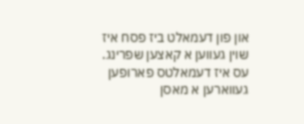און פון דעמאלט ביז פסח איז שוין געווען א קאצען שפרינג.
עס איז דעמאלטס פארופען געווארען א מאסן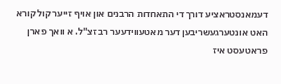דעמאנסטראציע דורך די התאחדות הרבנים און אויף זייער קול קורא האט אונטערגעשריבען דער מאטעווידעער רב זצ"ל. א וואך פארן פראטעסט איז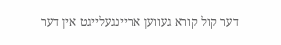דער קול קורא געווען אריינגעלייגט אין דער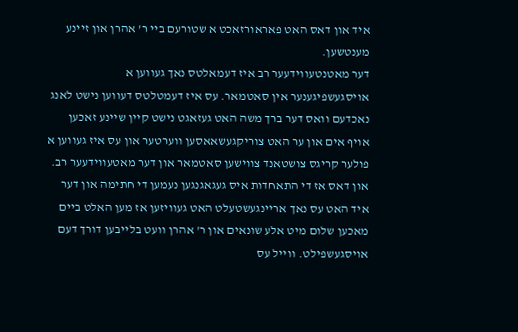איד און דאס האט פאראורזאכט א שטורעם ביי ר' אהרן און זיינע מענטשען.
דער מאטנטעווידעער רב איז דעמאלטס נאך געווען א אויסגעשפיגענער אין סאטמאר. עס איז דעמטלטס דעווען נישט לאנג נאכדעם וואס דער ברך משה האט געזאגט נישט קיין שיינע זאכען אויף אים און ער האט צוריקגעשאאסען ווערטער און עס איז געווען א פולער קריגס צושטאנד צווישען סאטמאר און דער מאטעווידעער רב.
און דאס אז די התאחדות איס געגאגנגען נעמען די חתימה און דער איד האט עס נאך אריינגעשטעלט האט געוויזען אז מען האלט ביים מאכען שלום מיט אלע שונאים און ר' אהרן וועט בלייבען דורך דעם אויסגעשפילט. ווייל עס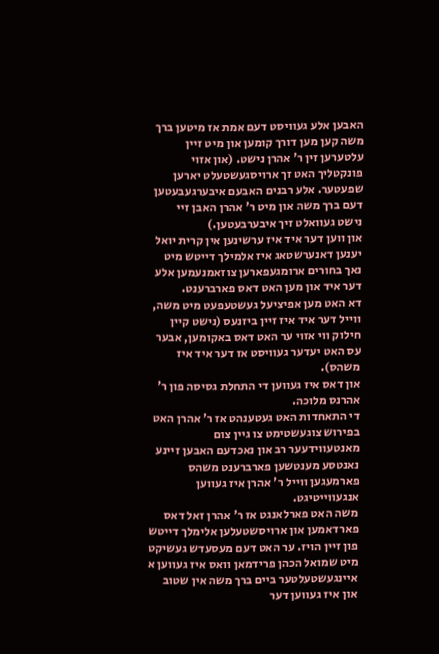האבען אלע געוויסט דעם אמת אז מיטען ברך משה קען מען דורך קומען און מיט זיין עלטערען זין ר' אהרן נישט. (און אזוי פונקטליך האט זך ארויסגעשטעלט יארען שפעטער. אלע רבנים האבעם איבערגעבעטען דעם ברך משה און מיט ר' אהרן האבן זיי נישט געוואלט זיך איבערבעטען.)
און ווען דער איד איז ערשינען אין קרית יואל יענען דאנערשטאג איז אלמילך דייטש מיט נאך בחורים ארומגעפארען צוזאמנעמען אלע דער איד און מען האט דאס פארברענט.
דא האט מען אפיציעל געשטעפעט מיט משה, ווייל דער איד איז זיין ביזנעס (נישט קיין חילוק ווי אזוי ער האט דאס באקומען, אבער עס האט יעדער געוויסט אז דער איד איז משהס).
און דאס איז געווען די התחלת גסיסה פון ר' אהרנס מלוכה.
די התאחדות האט געטענהט אז ר' אהרן האט בפירוש צוגעשטימט צו גיין צום מאנטעווידעער רב און נאכדעם האבען זיינע נאנטסע מענטשען פארברענט משהס פארמעגען ווייל ר' אהרן איז געווען אנגעווייטיגט.
משה האט פארלאנגט אז ר' אהרן זאל דאס פארדאמען און ארויסשטעלען אלימלך דייטש פון זיין הויז. ער האט דעם מעסעדש געשיקט מיט שמואל הכהן פרידמאן וואס איז געווען א איינגעשטעלטער ביים ברך משה אין שטוב און איז געווען דער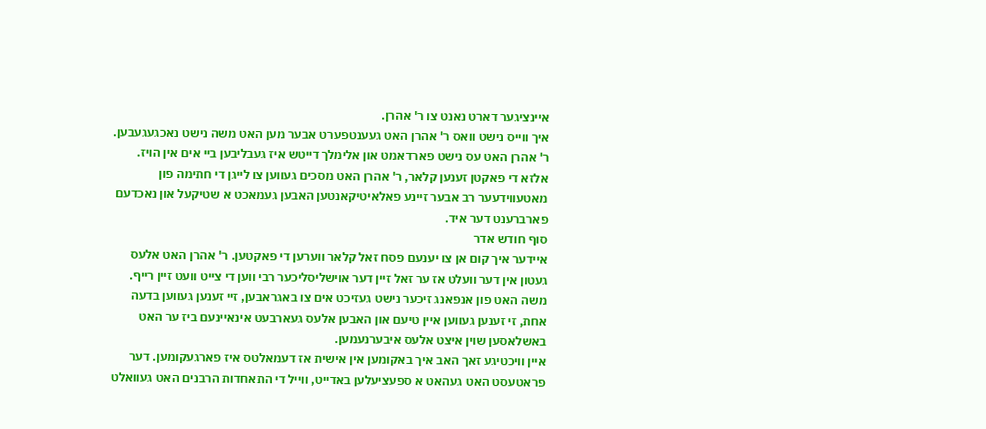איינציגער דארט נאנט צו ר' אהרן.
איך ווייס נישט וואס ר' אהרן האט געענטפערט אבער מען האט משה נישט נאכגעגעבען. ר' אהרן האט עס נישט פארדאמט און אלימלך דייטש איז געבליבען ביי אים אין הויז.
אלזא די פאקטן זענען קלאר, ר' אהרן האט מסכים געווען צו לייגן די חתימה פון מאטעווידעער רב אבער זיינע פאלאיטיקאנטען האבען געמאכט א שטיקעל און נאכדעם פארברענט דער איד.
סוף חודש אדר
איידער איך קום אן צו יענעם פסח זאל קלאר ווערען די פאקטען. ר' אהרן האט אלעס געטון אין דער וועלט אז ער זאל זיין דער אוישליסליכער רבי ווען די צייט וועט זיין רייף. משה האט פון אנפאנג זיכער נישט געזיכט אים צו באגראבען, זיי זענען געווען בדעה אחת, זי זענען געווען איין טיעם און האבען אלעס געארבעט אינאיינעם ביז ער האט באשלאסען שוין איצט אלעס איבערנעמען.
איין וויכטיגע זאך האב איך באקומען אין אישית אז דעמאלטס איז פארגעקומען. דער פראטעסט האט געהאט א ספעציעלען באדייט, ווייל די התאחדות הרבנים האט געוואלט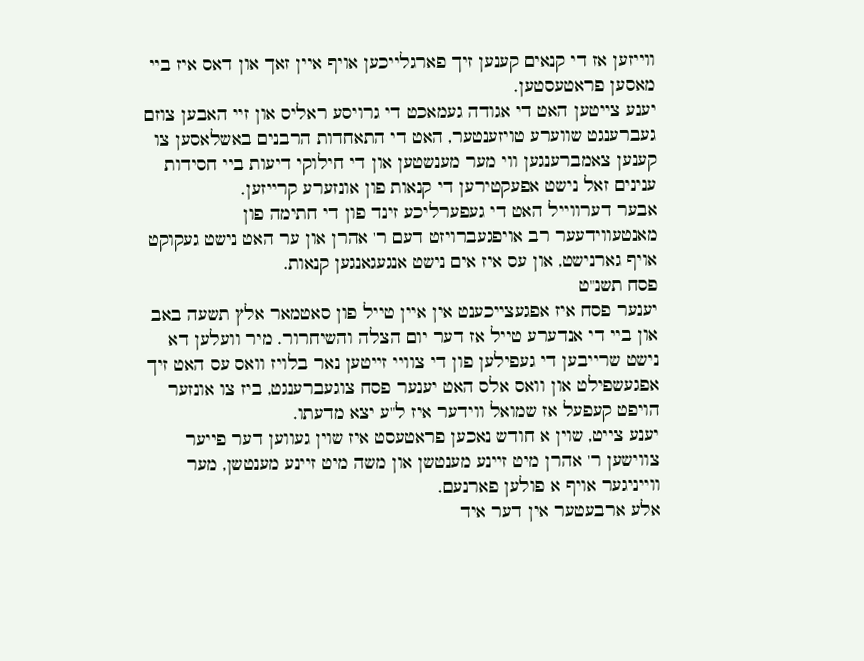ווייזען אז די קנאים קענען זיך פארגלייכען אויף איין זאך און דאס איז ביי מאסען פראטעסטען.
יענע צייטען האט די אגודה געמאכט די גרויסע ראליס און זיי האבען צוזם געברענגט שווערע טויזענטער, האט די התאחדות הרבנים באשלאסען צו קענען צאמברענגען ווי מער מענשטען און די חילוקי דיעות ביי חסידות ענינים זאל נישט אפעקטירען די קנאות פון אונזערע קרייזען.
אבער דערווייל האט די געפערליכע זינד פון די חתימה פון מאנטעווידעער רב אויפגעברויזט דעם ר' אהרן און ער האט נישט געקוקט אויף גארנישט, און עס איז אים נישט אנגעגאנגען קנאות.
פסח תשנ"ט
יענער פסח איז אפגעצייכענט אין איין טייל פון סאטמאר אלץ תשעה באב און ביי די אנדערע טייל אז דער יום הצלה והשיחרור. מיר וועלען דא נישט שרייבען די געפילען פון די צוויי זייטען נאר בלויז וואס עס האט זיך אפגעשפילט און וואס אלס האט יענער פסח צוגעברענגט, ביז צו אונזער הויפט קעפעל אז שמואל ווידער איז ל"ע יצא מדעתו.
יענע צייט, שוין א חודש נאכען פראטעסט איז שוין געווען דער פייער צווישען ר' אהרן מיט זיינע מענטשן און משה מיט זיינע מענטשן, מער ווייניגער אויף א פולען פארנעם.
אלע ארבעטער אין דער איד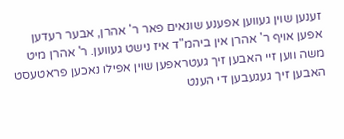זענען שוין געווען אפענע שונאים פאר ר' אהרן, אבער רעדען אפען אויף ר' אהרן אין ביהמ"ד איז נישט געווען. ר' אהרן מיט משה ווען זיי האבען זיך געטראפען שוין אפילו נאכען פראטעסט האבען זיך געגעבען די הענט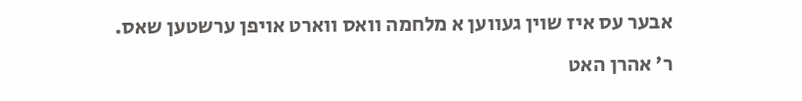אבער עס איז שוין געווען א מלחמה וואס ווארט אויפן ערשטען שאס.
ר' אהרן האט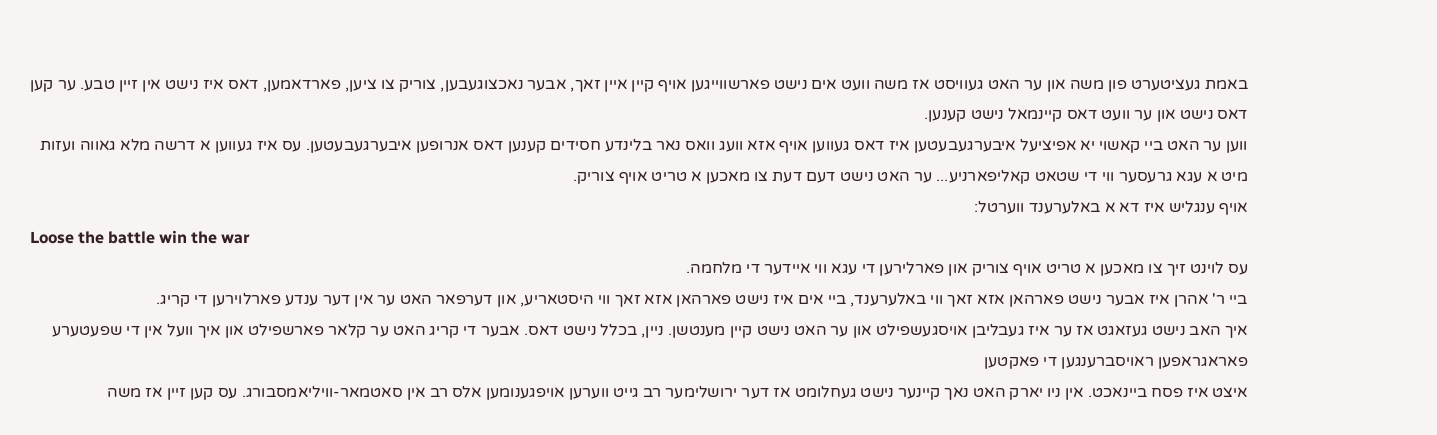באמת געציטערט פון משה און ער האט געוויסט אז משה וועט אים נישט פארשווייגען אויף קיין איין זאך, אבער נאכצוגעבען, צוריק צו ציען, פארדאמען, דאס איז נישט אין זיין טבע. ער קען דאס נישט און ער וועט דאס קיינמאל נישט קענען.
ווען ער האט ביי קאשוי יא אפיציעל איבערגעבעטען איז דאס געווען אויף אזא וועג וואס נאר בלינדע חסידים קענען דאס אנרופען איבערגעבעטען. עס איז געווען א דרשה מלא גאווה ועזות מיט א עגא גרעסער ווי די שטאט קאליפארניע... ער האט נישט דעם דעת צו מאכען א טריט אויף צוריק.
אויף ענגליש איז דא א באלערענד ווערטל:
Loose the battle win the war
עס לוינט זיך צו מאכען א טריט אויף צוריק און פארלירען די עגא ווי איידער די מלחמה.
ביי ר' אהרן איז אבער נישט פארהאן אזא זאך ווי באלערענד, ביי אים איז נישט פארהאן אזא זאך ווי היסטאריע, און דערפאר האט ער אין דער ענדע פארלוירען די קריג.
איך האב נישט געזאגט אז ער איז געבליבן אויסגעשפילט און ער האט נישט קיין מענטשן. ניין, בכלל נישט דאס. אבער די קריג האט ער קלאר פארשפילט און איך וועל אין די שפעטערע פאראגראפען ראויסברענגען די פאקטען
איצט איז פסח ביינאכט. אין ניו יארק האט נאך קיינער נישט געחלומט אז דער ירושלימער רב גייט ווערען אויפגענומען אלס רב אין סאטמאר-וויליאמסבורג. עס קען זיין אז משה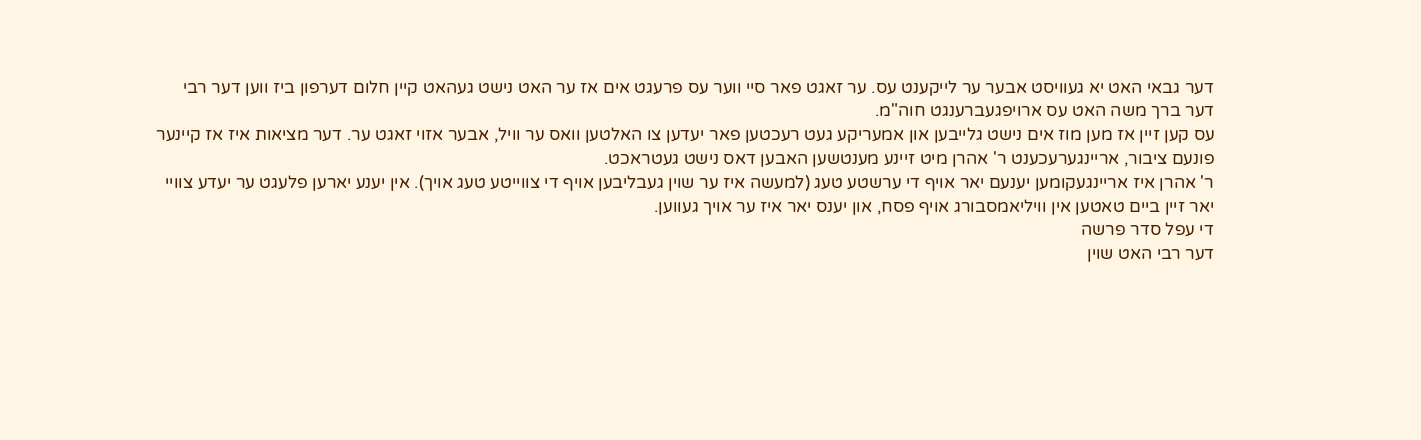דער גבאי האט יא געוויסט אבער ער לייקענט עס. ער זאגט פאר סיי ווער עס פרעגט אים אז ער האט נישט געהאט קיין חלום דערפון ביז ווען דער רבי דער ברך משה האט עס ארויפגעברענגט חוה"מ.
עס קען זיין אז מען מוז אים נישט גלייבען און אמעריקע געט רעכטען פאר יעדען צו האלטען וואס ער וויל, אבער אזוי זאגט ער. דער מציאות איז אז קיינער פונעם ציבור, אריינגערעכענט ר' אהרן מיט זיינע מענטשען האבען דאס נישט געטראכט.
ר' אהרן איז אריינגעקומען יענעם יאר אויף די ערשטע טעג (למעשה איז ער שוין געבליבען אויף די צווייטע טעג אויך). אין יענע יארען פלעגט ער יעדע צוויי יאר זיין ביים טאטען אין וויליאמסבורג אויף פסח, און יענס יאר איז ער אויך געווען.
די עפל סדר פרשה
דער רבי האט שוין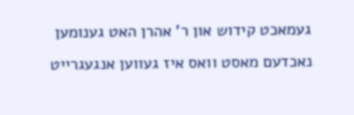געמאכט קידוש און ר' אהרן האט גענומען נאכדעם מאסט וואס איז געווען אנגעגרייט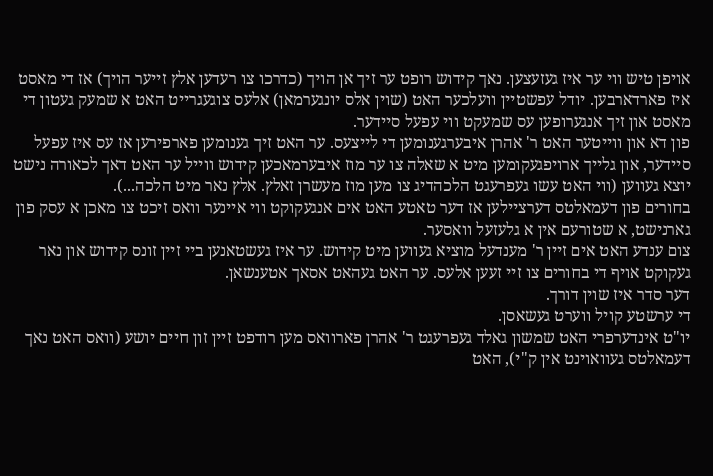אויפן טיש ווי ער איז געזעצען. נאך קידוש רופט ער זיך אן הויך (כדרכו צו רעדען אלץ זייער הויך) אז די מאסט איז פארדארבען. יודל עפשטיין וועלכער האט (שוין אלס יונגערמאן) אלעס צוגעגרייט האט א שמעק געטון די מאסט און זיך אנגערופען עס שמעקט ווי עפעל סיידער.
פון דא און ווייטער האט ר' אהרן איבערגענומען די לייצעס. ער האט זיך גענומען פארפירען אז עס איז עפעל סיידער, און גלייך ארויפגעקומען מיט א שאלה צו ער מוז איבערמאכען קידוש ווייל ער האט דאך לכאורה נישט יוצא געווען (ווי האט עשו געפרעגט הלכהדיג צו מען מוז מעשרן זאלץ. אלץ נאר מיט הלכה...).
בחורים פון דעמאלטס דערציילען אז דער טאטע האט אים אנגעקוקט ווי איינער וואס זיכט צו מאכן א עסק פון גארנישט, א שטורעם אין א גלעזעל וואסער.
צום ענדע האט אים זיין ר' מענדעל מוציא געווען מיט קידוש. ער איז געשטאנען ביי זיין זונס קידוש און נאר געקוקט אויף די בחורים צו זיי זעען אלעס. ער האט געהאט אסאך אטענשאן.
דער סדר איז שוין דורך.
די ערשטע קויל ווערט געשאסן.
יו"ט אינדערפרי האט שמשון גאלד געפרעגט ר' אהרן פארוואס מען רודפט זיין זון חיים יושע (וואס האט נאך דעמאלטס געוואוינט אין ק"י), האט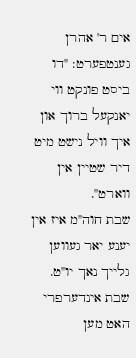אים ר' אהרן גענטפערט: "דו ביסט פונקט ווי יאנקעל ברוך און איך וויל נישט מיט דיר שטיין אין ווארט".
שבת חוה"מ איז אין יענע יאר געווען גלייך נאך יו"ט. שבת אינדערפרי האט מען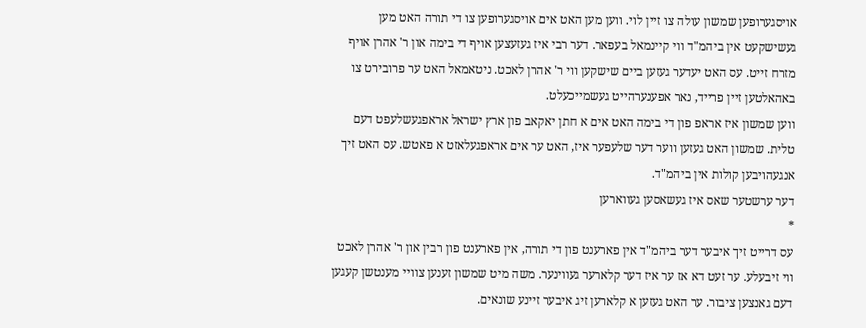אויסגערופען שמשון עולה צו זיין לוי. ווען מען האט אים אויסגערופען צו די תורה האט מען געשישקעט אין ביהמ"ד ווי קיינמאל בעפאר. דער רבי איז געזעצען אויף די בימה און ר' אהרן אויף מזרח זייט. עס האט יעדער געזען ביים שישקען ווי ר' אהרן לאכט. ניטאמאל האט ער פרובירט צו באהאלטען זיין פרייד, נאר אפענערהייט געשמייכעלט.
ווען שמשון איז אראפ פון די בימה האט אים א חתן יאקאב פון ארץ ישראל אראפגעשלעפט דעם טלית. שמשון האט געזען ווער דער שלעפער איז, האט ער אים אראפגעלאזט א פאטש. עס האט זיך אנגעהויבען קולות אין ביהמ"ד.
דער ערשטער שאס איז געשאסען געווארען
*
עס דרייט זיך איבער דער ביהמ"ד אין פארענט פון די תורה, אין פארענט פון רבין און ר' אהרן לאכט ווי זיבעלע. ער זעט דא אז ער איז דער קלארער געווינער. משה מיט שמשון זענען צוויי מענטשן קעגען דעם גאנצען ציבור. ער האט געזען א קלארען זיג איבער זיינע שונאים.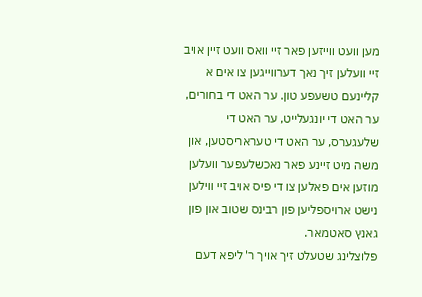מען וועט ווייזען פאר זיי וואס וועט זיין אויב זיי וועלען זיך נאך דערווייגען צו אים א קליינעם טשעפע טון. ער האט די בחורים, ער האט די יונגעלייט, ער האט די שלעגערס, ער האט די טעראריסטען, און משה מיט זיינע פאר נאכשלעפער וועלען מוזען אים פאלען צו די פיס אויב זיי ווילען נישט ארויספליען פון רבינס שטוב און פון גאנץ סאטמאר.
פלוצלינג שטעלט זיך אויך ר' ליפא דעם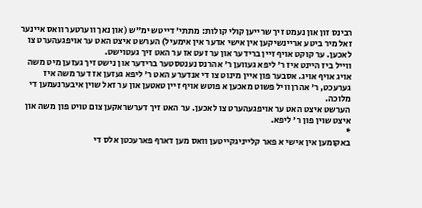רבינס זון און נעמט זיך שרייען קולי קולות: מתתי' דייטש ימ"ש (און נאך ווערטער וואס איינער זאל מיר ביטע אריינשיקען אין אישי אדער אין אימעיל) הערשט איצט האט ער אויפגעהערט צו לאכען. ער קוקט אויף זיין ברידער און ער זעט אז ער האט זיך געטוישט.
ווייל ביז היינט איז ר' ליפא געווען ר' אהרנס נענטסטער ברידער און נישט זיך געזען מיט משה אויג אויף אויג. אסבער פון איין מינוט צו די אנדערע האט ר' ליפא געזען אז דער משה איז גערעכט, ר' אהרן וויל פשוט מאכען א פוטש אויף זיין טאטען און ער זאל שוין איבערנעמען די מלוכה.
הערשט איצט האט ער אויפגעהערט צו לאכען. ער האט זיך דערשראקען צום טויט פון משה און איצט שוין פון ר' ליפא.
*
באקומען אין אישי א פאר קלייניגקייטען וואס מען דארף פארעכטן אלס די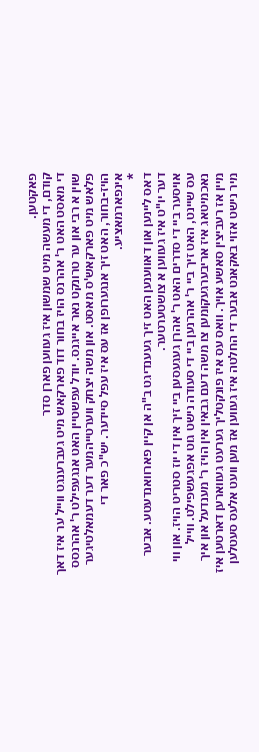פאקטען.
קודם, די מעשה מיט שמשון איז געווען פארן סדר
די מאסט האט ר' אהרנס הויז בחור דוד פארקאש מיט געברענגט ווייל ער איז דאך שוין א רבי און ער טרונקט נאר אייגנס. יודל עפשטיין האט אנגעפילט ר' אהרנסס פלאש מיט פארקאש'ס מאסט. און משה יצחק ווערטייהמער דער דעמאלטיגער הויז-בחור, האט זיך אנגערופן אז עס איז עפל סיידער. יש"כ פאר די אינפארמאציע.
*
דאס ליינען און דאווענען האט זיך געענדיגט ב"ה אן קיין פארוואנדעטע. אבער דער יו"ט איז געווען א צושטערטער.
אויסער ביי די סדרים האט ר' אהרן געגעסען ביי זיך אין די יוז סטריט הויז. און ווי עס שיינט, האט זיך ביי ר' אהרנען ביי די סעודה נישט גוט אפגעשפילט. ווייל נאכמיטאג איז אריבערגעקומען צו משה דעם גבאין אין הויז ר' מענדעל און איך מיין אז רעביצין סאשע אויך. וואס עס איז פונקטליך גערעט געווארען דארטען איז מיר נישט אזוי באקאנט אבער די החלטה איז געווען אז מען וועט אלעס סעטלען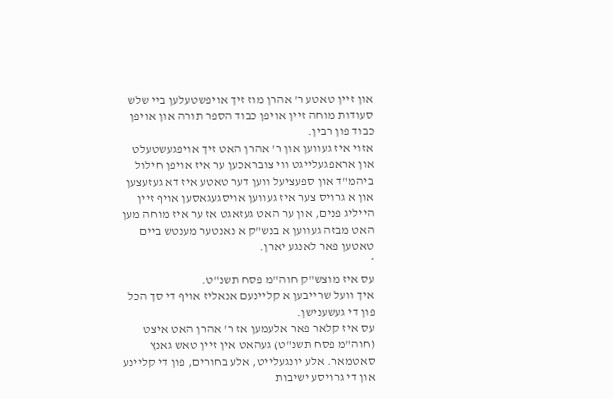און זיין טאטע ר' אהרן מוז זיך אויפשטעלען ביי שלש סעודות מוחה זיין אויפן כבוד הספר תורה און אויפן כבוד פון רבין.
אזוי איז געווען און ר' אהרן האט זיך אויפגעשטעלט און אראפגעלייגט ווי צובראכען ער איז אויפן חילול ביהמ"ד און ספעציעל ווען דער טאטע איז דא געזעצען און א גרויס צער איז געווען אויסגעגאסען אויף זיין הייליג פנים, און ער האט געזאגט אז ער איז מוחה מען האט מבזה געווען א בנש"ק א נאנטער מענטש ביים טאטען פאר לאנגע יארן.
*
עס איז מוצש"ק חוה"מ פסח תשנ"ט.
איך וועל שרייבען א קליינעם אנאליז אויף די סך הכל פון די געשענישן.
עס איז קלאר פאר אלעמען אז ר' אהרן האט איצט (חוה"מ פסח תשנ"ט) געהאט אין זיין טאש גאנץ סאטמאר. אלע יונגעלייט, אלע בחורים, פון די קליינע און די גרויסע ישיבות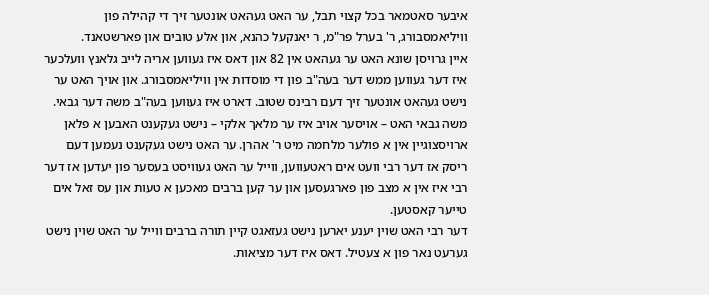איבער סאטמאר בכל קצוי תבל, ער האט געהאט אונטער זיך די קהילה פון וויליאמסבורג, ר' בערל פר"מ, ר יאנקעל כהנא, און אלע טובים און פארשטאנד.
איין גרויסן שונא האט ער געהאט אין 82 און דאס איז געווען אריה לייב גלאנץ וועלכער איז דער געווען ממש דער בעה"ב פון די מוסדות אין וויליאמסבורג. און אויך האט ער נישט געהאט אונטער זיך דעם רבינס שטוב. דארט איז געווען בעה"ב משה דער גבאי.
משה גבאי האט – אויסער אויב איז ער מלאך אלקי – נישט געקענט האבען א פלאן ארויסצוגיין אין א פולער מלחמה מיט ר' אהרן. ער האט נישט געקענט נעמען דעם ריסק אז דער רבי וועט אים ראטעווען, ווייל ער האט געוויסט בעסער פון יעדען אז דער רבי איז אין א מצב פון פארגעסען און ער קען ברבים מאכען א טעות און עס זאל אים טייער קאסטען.
דער רבי האט שוין יענע יארען נישט געזאגט קיין תורה ברבים ווייל ער האט שוין נישט גערעט נאר פון א צעטיל. דאס איז דער מציאות.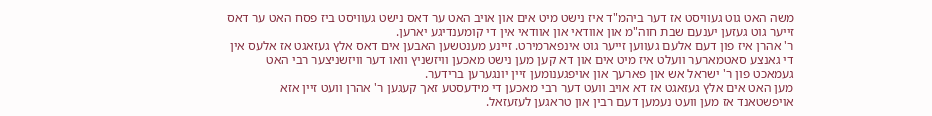משה האט גוט געוויסט אז דער ביהמ"ד איז נישט מיט אים און אויב האט ער דאס נישט געוויסט ביז פסח האט ער דאס זייער גוט געזען יענעם שבת חוה"מ און אוודאי און אוודאי אין די קומענדיגע יארען.
ר' אהרן איז פון דעם אלעם געווען זייער גוט אינפארמירט. זיינע מענטשען האבען אים דאס אלץ געזאגט אז אלעס אין די גאנצע סאטמארער וועלט איז מיט אים און דא קען מען נישט מאכען וויזשניץ וואו דער וויזשניצער רבי האט געמאכט פון ר' ישראל אש און פארעך און אויפגענומען זיין יונגערען ברידער.
מען האט אים אלץ געזאגט אז דא אויב וועט דער רבי מאכען די מידעסטע זאך קעגען ר' אהרן וועט זיין אזא אויפשטאנד אז מען וועט נעמען דעם רבין און טראגען לעזעזאל.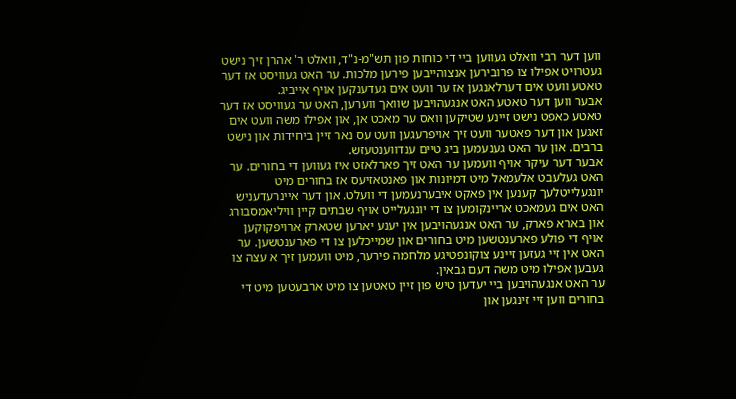ווען דער רבי וואלט געווען ביי די כוחות פון תש"מ-נ"ד, וואלט ר' אהרן זיך נישט געטרויט אפילו צו פרובירען אנצוהייבען פירען מלכות. ער האט געוויסט אז דער טאטע וועט אים דערלאנגען אז ער וועט אים געדענקען אויף אייביג.
אבער ווען דער טאטע האט אנגעהויבען שוואך ווערען, האט ער געוויסט אז דער טאטע כאפט נישט זיינע שטיקען וואס ער מאכט אן, און אפילו משה וועט אים זאגען און דער פאטער וועט זיך אויפרעגען וועט עס נאר זיין ביחידות און נישט ברבים. און ער האט גענעמען ביג טיים ענדווענטעזש.
אבער דער עיקר אויף וועמען ער האט זיך פארלאזט איז געווען די בחורים. ער האט געלעבט אלעמאל מיט דמיונות און פאנטאזיעס אז בחורים מיט יונגעלייטלעך קענען אין פאקט איבערנעמען די וועלט. און דער איינרעדעניש האט אים געמאכט אריינקומען צו די יונגעלייט אויף שבתים קיין וויליאמסבורג און בארא פארק, ער האט אנגעהויבען אין יענע יארען שטארק ארויפקוקען אויף די פולע פארענטשען מיט בחורים און שמייכלען צו די פארענטשען. ער האט אין זיי געזען זיינע צוקונפטיגע מלחמה פירער, מיט וועמען זיך א עצה צו געבען אפילו מיט משה דעם גבאין.
ער האט אנגעהויבען ביי יעדען טיש פון זיין טאטען צו מיט ארבעטען מיט די בחורים ווען זיי זינגען און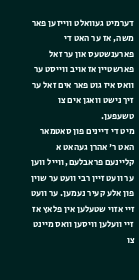דערמיט געוואלט ווייזען פאר משה, אז ער האט די פארענשטעס און ער זאל פארשטיין אז אויב ווייסט ער וואס איז גוט פאר אים זאל ער זיך נישט וואגן אים צו טשעפען.
מיט די דיינים פון סאטמאר האט ר' אהרן געהאט א קליינעם פראבלעם, ווייל ווען ער וועט זיין רבי וועט ער שוין פון אלע קעיר נעמען. ער וועט זיי אזוי שטעלען אין פלאץ אז זיי וועלען וויסען וואס מיינט צו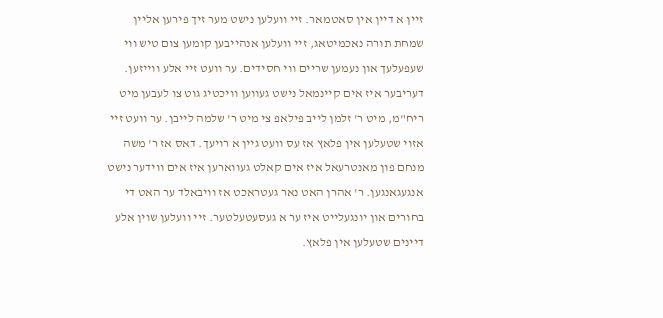זיין א דיין אין סאטמאר. זיי וועלען נישט מער זיך פירען אליין שמחת תורה נאכמיטאג, זיי וועלען אנהייבען קומען צום טיש ווי שעפעלעך און נעמען שריים ווי חסידים. ער וועט זיי אלע ווייזען.
דעריבער איז אים קיינמאל נישט געווען וויכטיג גוט צו לעבען מיט ריח"מ, מיט ר' זלמן לייב פילאפ צי מיט ר' שלמה לייבן. ער וועט זיי אזוי שטעלען אין פלאץ אז עס וועט גיין א רויעך. דאס אז ר' משה מנחם פון מאנטרעאל איז אים קאלט געווארען איז אים ווידער נישט אנגעגאנגען. ר' אהרן האט נאר געטראכט אז וויבאלד ער האט די בחורים און יונגעלייט איז ער א געסעטעלטער. זיי וועלען שוין אלע דיינים שטעלען אין פלאץ.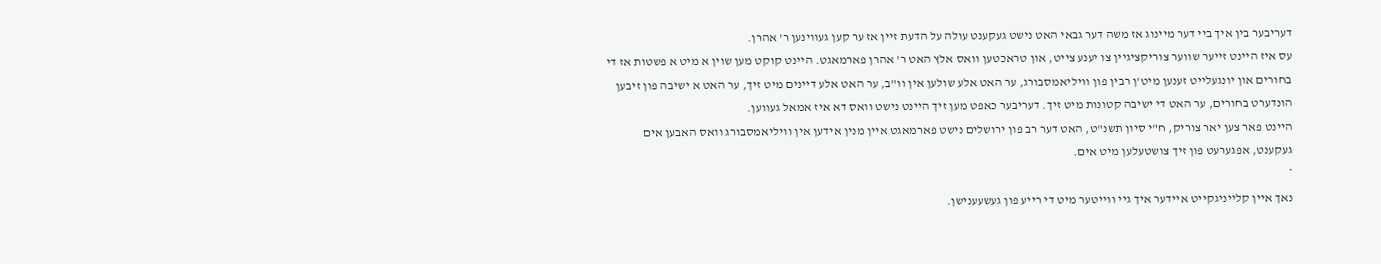דעריבער בין איך ביי דער מיינוג אז משה דער גבאי האט נישט געקענט עולה על הדעת זיין אז ער קען געווינען ר' אהרן.
עס איז היינט זייער שווער צוריקציגיין צו יענע צייט, און טראכטען וואס אלץ האט ר' אהרן פארמאגט. היינט קוקט מען שוין א מיט א פשטות אז די בחורים און יונגעלייט זענען מיט'ן רבין פון וויליאמסבורג, ער האט אלע שולען אין וו"ב, ער האט אלע דיינים מיט זיך, ער האט א ישיבה פון זיבען הונדערט בחורים, ער האט די ישיבה קטונות מיט זיך. דעריבער כאפט מען זיך היינט נישט וואס דא איז אמאל געווען.
היינט פאר צען יאר צוריק, ח"י סיון תשנ"ט, האט דער רב פון ירושלים נישט פארמאגט איין מנין אידען אין וויליאמסבורג וואס האבען אים געקענט, אפגערעט פון זיך צושטעלען מיט אים.
*
נאך איין קלייניגקייט איידער איך גיי ווייטער מיט די רייע פון געשעענישן.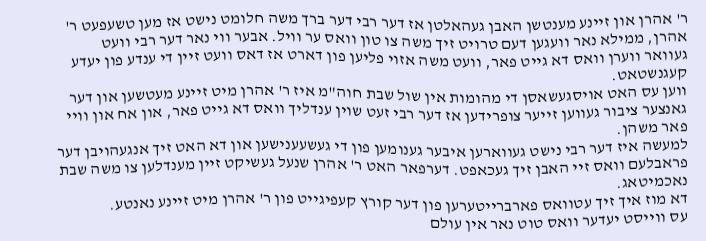ר' אהרן און זיינע מענטשן האבן געהאלטן אז דער רבי דער ברך משה חלומט נישט אז מען טשעפעט ר' אהרן, ממילא נאר וועגען דעם טרויט זיך משה צו טון וואס ער וויל. אבער ווי נאר דער רבי וועט געוואר ווערן וואס דא גייט פאר, וועט משה אזוי פליען פון דארט אז דאס וועט זיין די ענדע פון יעדע קעגנשטאט.
ווען עס האט אויסגעשאסן די מהומות אין שול שבת חוה"מ איז ר' אהרן מיט זיינע מעטשען און דער גאנצער ציבור געווען זייער צופרידען אז דער רבי זעט שוין ענדליך וואס דא גייט פאר, און אח און וויי פאר משהן.
למעשה איז דער רבי נישט געווארען איבער גענומען פון די געשעענישען און דא האט זיך אנגעהויבן דער פראבלעם וואס זיי האבן זיך געכאפט. דערפאר האט ר' אהרן שנעל געשיקט זיין מענדלען צו משה שבת נאכמיטאג.
דא מוז איך זיך עטוואס פארברייטערען פון דער קורץ קעפיגייט פון ר' אהרן מיט זיינע נאנטע.
עס ווייסט יעדער וואס טוט נאר אין עולם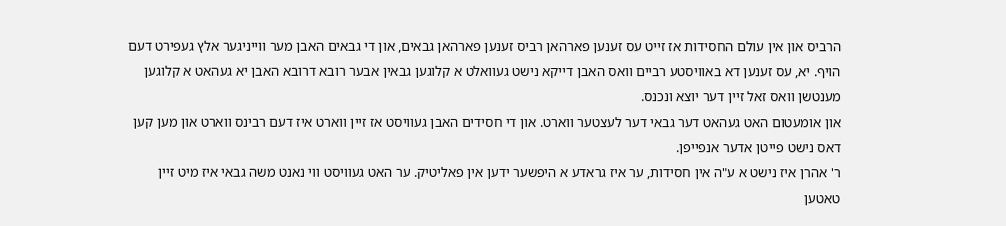הרביס און אין עולם החסידות אז זייט עס זענען פארהאן רביס זענען פארהאן גבאים, און די גבאים האבן מער ווייניגער אלץ געפירט דעם הויף. יא, עס זענען דא באוויסטע רביים וואס האבן דייקא נישט געוואלט א קלוגען גבאין אבער רובא דרובא האבן יא געהאט א קלוגען מענטשן וואס זאל זיין דער יוצא ונכנס.
און אומעטום האט געהאט דער גבאי דער לעצטער ווארט. און די חסידים האבן געוויסט אז זיין ווארט איז דעם רבינס ווארט און מען קען דאס נישט פייטן אדער אנפייפן.
ר' אהרן איז נישט א ע"ה אין חסידות, ער איז גראדע א היפשער ידען אין פאליטיק. ער האט געוויסט ווי נאנט משה גבאי איז מיט זיין טאטען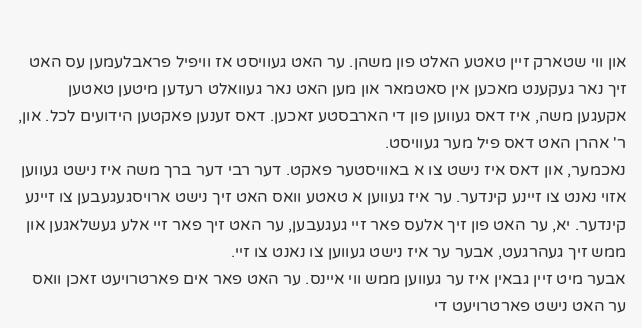און ווי שטארק זיין טאטע האלט פון משהן. ער האט געוויסט אז וויפיל פראבלעמען עס האט זיך נאר געקענט מאכען אין סאטמאר און מען האט נאר געוואלט רעדען מיטען טאטען אקעגען משה, איז דאס געווען פון די הארבסטע זאכען. דאס זענען פאקטען הידועים לכל. און, ר' אהרן האט דאס פיל מער געוויסט.
נאכמער, און דאס איז נישט צו א באוויסטער פאקט. דער רבי דער ברך משה איז נישט געווען אזוי נאנט צו זיינע קינדער. ער איז געווען א טאטע וואס האט זיך נישט ארויסגעגעבען צו זיינע קינדער. יא, ער האט פון זיך אלעס פאר זיי געגעבען, ער האט זיך פאר זיי אלע געשלאגען און ממש זיך געהרגעט, אבער ער איז נישט געווען צו נאנט צו זיי.
אבער מיט זיין גבאין איז ער געווען ממש ווי איינס. ער האט פאר אים פארטרויעט זאכן וואס ער האט נישט פארטרויעט די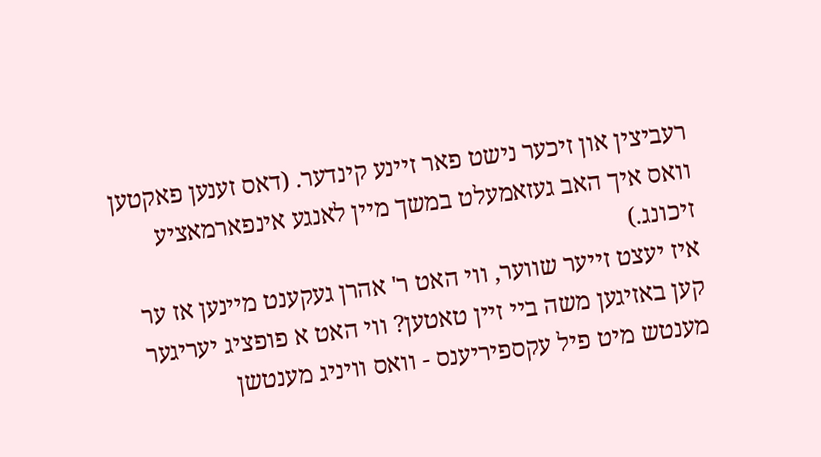רעביצין און זיכער נישט פאר זיינע קינדער. (דאס זענען פאקטען וואס איך האב געזאמעלט במשך מיין לאנגע אינפארמאציע זיכונג.)
איז יעצט זייער שווער, ווי האט ר' אהרן געקענט מיינען אז ער קען באזיגען משה ביי זיין טאטען? ווי האט א פופציג יעריגער מענטש מיט פיל עקספיריענס - וואס וויניג מענטשן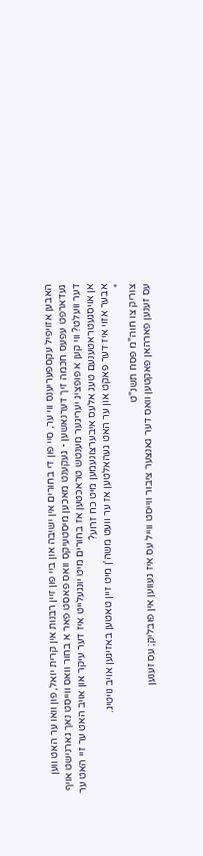האבען אזויפיל עקספעריענס ווי ער, סיי פון די בחורים אין ישיבה און ביי פון זיין רבנות אין קרית יואל, פון וואו ער האט ווען געדארפט עפעס חכמה זיך דערנאשען - געקענט מאכען מיסטעיקס וואס פאסט פאר א בחור וואס ווייסט נאך גארנישט אויף דער וועלט? ווי קען א פופציג יעריגער מענטש טראכטען אז בחורים מיט יונגעלייט איז דער עיקר און אויב האט ער זיי האט ער אן אויסגעטראטענעם טעג אלעס איבערצונעמען מיט כח זרוע?
אבער אזוי איז דער פאקט און ער האט געהאלטען אז ער וועט משה'ן מיט זיין טאטען באזיגען אויב נויטיג.
*
צוריק צו חוה"מ פסח תשנ"ט
עס זענען פארהאן פאקטען וואס דער גאנצער ציבור ווייסט ווייל עס איז געווען אין פובליק; עס זענען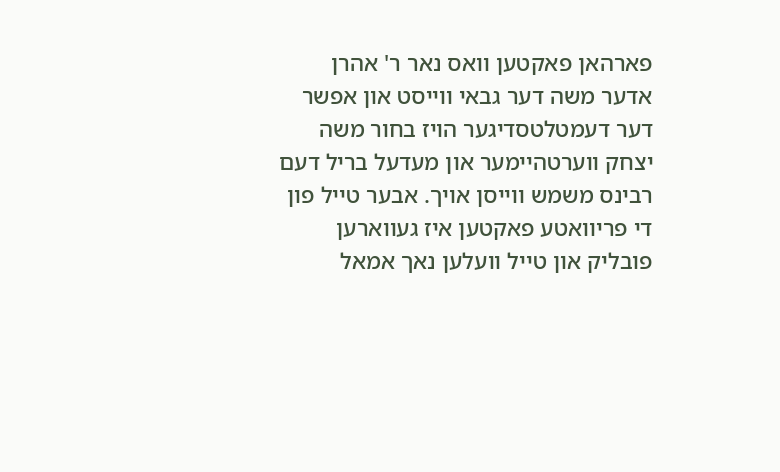פארהאן פאקטען וואס נאר ר' אהרן אדער משה דער גבאי ווייסט און אפשר דער דעמטלטסדיגער הויז בחור משה יצחק ווערטהיימער און מעדעל בריל דעם רבינס משמש ווייסן אויך. אבער טייל פון די פריוואטע פאקטען איז געווארען פובליק און טייל וועלען נאך אמאל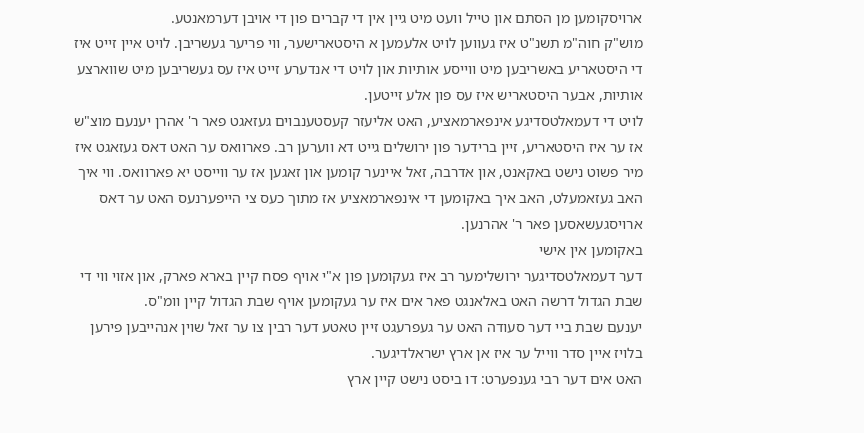ארויסקומען מן הסתם און טייל וועט מיט גיין אין די קברים פון די אויבן דערמאנטע.
מוש"ק חוה"מ תשנ"ט איז געווען לויט אלעמען א היסטארישער, ווי פריער געשריבן. לויט איין זייט איז די היסטאריע באשריבען מיט ווייסע אותיות און לויט די אנדערע זייט איז עס געשריבען מיט שווארצע אותיות, אבער היסטאריש איז עס פון אלע זייטען.
לויט די דעמאלטסדיגע אינפארמאציע, האט אליעזר קעסטענבוים געזאגט פאר ר' אהרן יענעם מוצ"ש אז ער איז היסטאריע, זיין ברידער פון ירושלים גייט דא ווערען רב. פארוואס ער האט דאס געזאגט איז מיר פשוט נישט באקאנט, און אדרבה, זאל איינער קומען און זאגען אז ער ווייסט יא פארוואס. ווי איך האב געזאמעלט, האב איך באקומען די אינפארמאציע אז מתוך כעס צי הייפערנעס האט ער דאס ארויסגעשאסען פאר ר' אהרנען.
באקומען אין אישי
דער דעמאלטסדיגער ירושלימער רב איז געקומען פון א"י אויף פסח קיין בארא פארק, און אזוי ווי די שבת הגדול דרשה האט באלאנגט פאר אים איז ער געקומען אויף שבת הגדול קיין וומ"ס.
יענעם שבת ביי דער סעודה האט ער געפרעגט זיין טאטע דער רבין צו ער זאל שוין אנהייבען פירען בלויז איין סדר ווייל ער איז אן ארץ ישראלדיגער.
האט אים דער רבי גענפערט: דו ביסט נישט קיין ארץ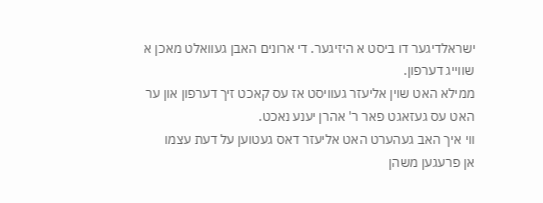ישראלדיגער דו ביסט א היזיגער. די ארונים האבן געוואלט מאכן א שווייג דערפון.
ממילא האט שוין אליעזר געוויסט אז עס קאכט זיך דערפון און ער האט עס געזאגט פאר ר' אהרן יענע נאכט.
ווי איך האב געהערט האט אליעזר דאס געטוען על דעת עצמו
אן פרעגען משהן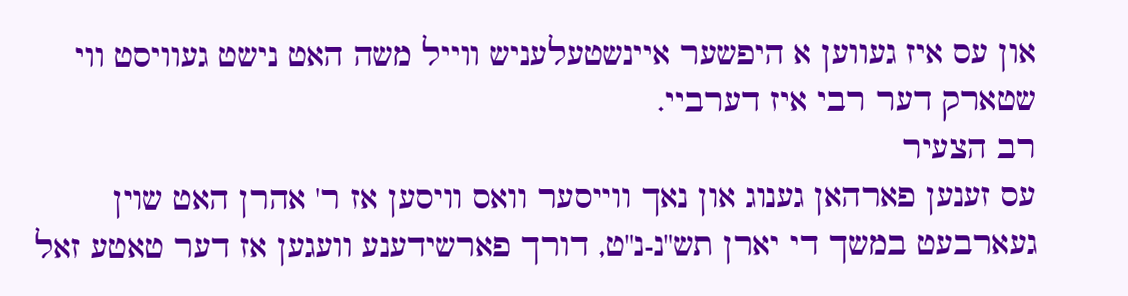און עס איז געווען א היפשער איינשטעלעניש ווייל משה האט נישט געוויסט ווי שטארק דער רבי איז דערביי.
רב הצעיר
עס זענען פארהאן גענוג און נאך ווייסער וואס וויסען אז ר' אהרן האט שוין געארבעט במשך די יארן תש"נ-נ"ט, דורך פארשידענע וועגען אז דער טאטע זאל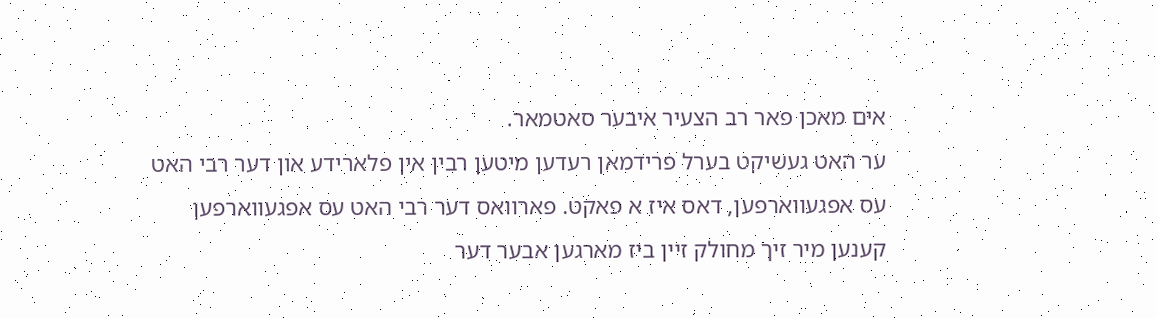אים מאכן פאר רב הצעיר איבער סאטמאר.
ער האט געשיקט בערל פרידמאן רעדען מיטען רבין אין פלארידע און דער רבי האט עס אפגעווארפען, דאס איז א פאקט. פארוואס דער רבי האט עס אפגעווארפען קענען מיר זיך מחולק זיין ביז מארגען אבער דער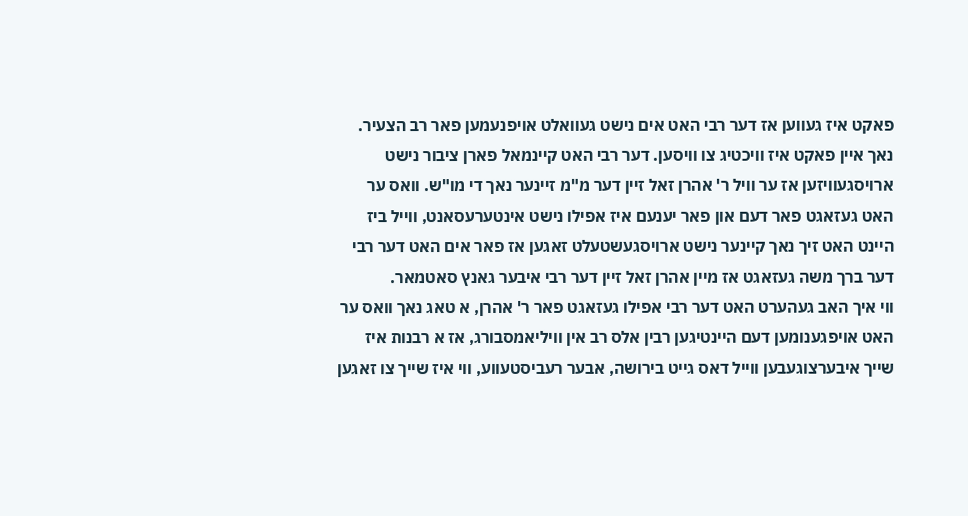פאקט איז געווען אז דער רבי האט אים נישט געוואלט אויפנעמען פאר רב הצעיר.
נאך איין פאקט איז וויכטיג צו וויסען. דער רבי האט קיינמאל פארן ציבור נישט ארויסגעוויזען אז ער וויל ר' אהרן זאל זיין דער מ"מ זיינער נאך די מו"ש. וואס ער האט געזאגט פאר דעם און פאר יענעם איז אפילו נישט אינטערעסאנט, ווייל ביז היינט האט זיך נאך קיינער נישט ארויסגעשטעלט זאגען אז פאר אים האט דער רבי דער ברך משה געזאגט אז מיין אהרן זאל זיין דער רבי איבער גאנץ סאטמאר.
ווי איך האב געהערט האט דער רבי אפילו געזאגט פאר ר' אהרן, א טאג נאך וואס ער האט אויפגענומען דעם היינטיגען רבין אלס רב אין וויליאמסבורג, אז א רבנות איז שייך איבערצוגעבען ווייל דאס גייט בירושה, אבער רעביסטעווע, ווי איז שייך צו זאגען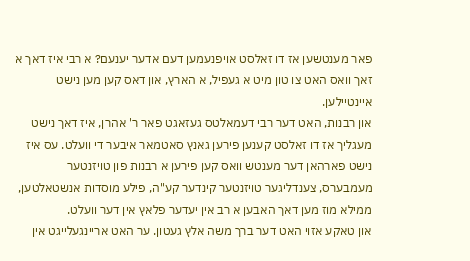פאר מענטשען אז דו זאלסט אויפנעמען דעם אדער יענעם? א רבי איז דאך א זאך וואס האט צו טון מיט א געפיל, א הארץ, און דאס קען מען נישט איינטיילען.
און רבנות, האט דער רבי דעמאלטס געזאגט פאר ר' אהרן, איז דאך נישט מעגליך אז דו זאלסט קענען פירען גאנץ סאטמאר איבער די וועלט. עס איז נישט פארהאן דער מענטש וואס קען פירען א רבנות פון טויזנטער מעמבערס, צענדליגער טויזנטער קינדער קע"ה, פילע מוסדות אנשטאלטען, ממילא מוז מען דאך האבען א רב אין יעדער פלאץ אין דער וועלט.
און טאקע אזוי האט דער ברך משה אלץ געטון. ער האט אריינגעלייגט אין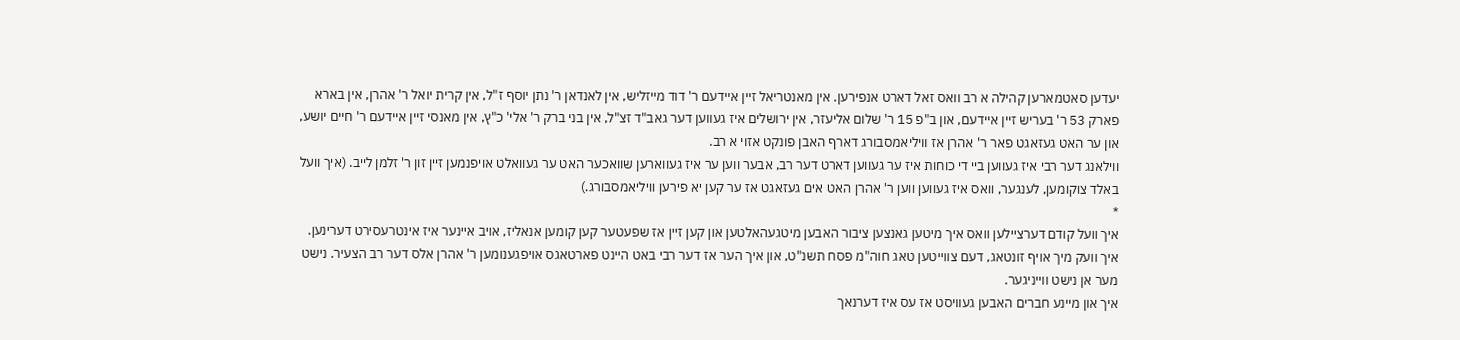יעדען סאטמארען קהילה א רב וואס זאל דארט אנפירען. אין מאנטריאל זיין איידעם ר' דוד מייזליש, אין לאנדאן ר' נתן יוסף ז"ל, אין קרית יואל ר' אהרן, אין בארא פארק 53 ר' בעריש זיין איידעם, און ב"פ 15 ר' שלום אליעזר, אין ירושלים איז געווען דער גאב"ד זצ"ל, אין בני ברק ר' אלי' כ"ץ, אין מאנסי זיין איידעם ר' חיים יושע, און ער האט געזאגט פאר ר' אהרן אז וויליאמסבורג דארף האבן פונקט אזוי א רב.
ווילאנג דער רבי איז געווען ביי די כוחות איז ער געווען דארט דער רב, אבער ווען ער איז געווארען שוואכער האט ער געוואלט אויפנמען זיין זון ר' זלמן לייב. (איך וועל באלד צוקומען, לענגער, וואס איז געווען ווען ר' אהרן האט אים געזאגט אז ער קען יא פירען וויליאמסבורג.)
*
איך וועל קודם דערציילען וואס איך מיטען גאנצען ציבור האבען מיטגעהאלטען און קען זיין אז שפעטער קען קומען אנאליז, אויב איינער איז אינטרעסירט דערינען.
איך וועק מיך אויף זונטאג, דעם צווייטען טאג חוה"מ פסח תשנ"ט, און איך הער אז דער רבי באט היינט פארטאגס אויפגענומען ר' אהרן אלס דער רב הצעיר. נישט מער אן נישט ווייניגער.
איך און מיינע חברים האבען געוויסט אז עס איז דערנאך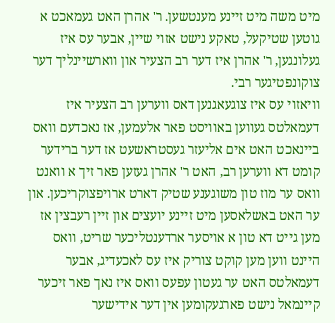מיט משה מיט זיינע מענטשען. ר' אהרן האט געמאכט א גוטען שטיקעל, טאקע נישט אזוי שיין, אבער עס איז געלונגען, ר' אהרן איז דער רב הצעיר און ווארשיינליך דער צוקונפטיגער רבי.
וויאזוי עס איז צוגעאגנען דאס ווערען רב הצעיר איז דעמאלטס געווען באוויסט פאר אלעמען, אז נאכדעם וואס ביינאכט האט אים אליעזר געסטראשעט אז דער ברידער קומט דא ווערען רב, האט ר' אהרן געזען פאר זיך א וואנט וואס ער מוז טון משוגענע שטיק דארט ארויפצוקריכען. און ער האט באשלאסען מיט זיינע יועצים און זיין רעבצין אז מען גייט דא טון א אויסער ארדענטליכער שריט, וואס היינט ווען מען קוקט צוריק איז עס לאכעדיג, אבער דעמאלטס האט ער געטון עפעס וואס איז נאך פאר זיכער קיינמאל נישט פארגעקומען אין דער אידישער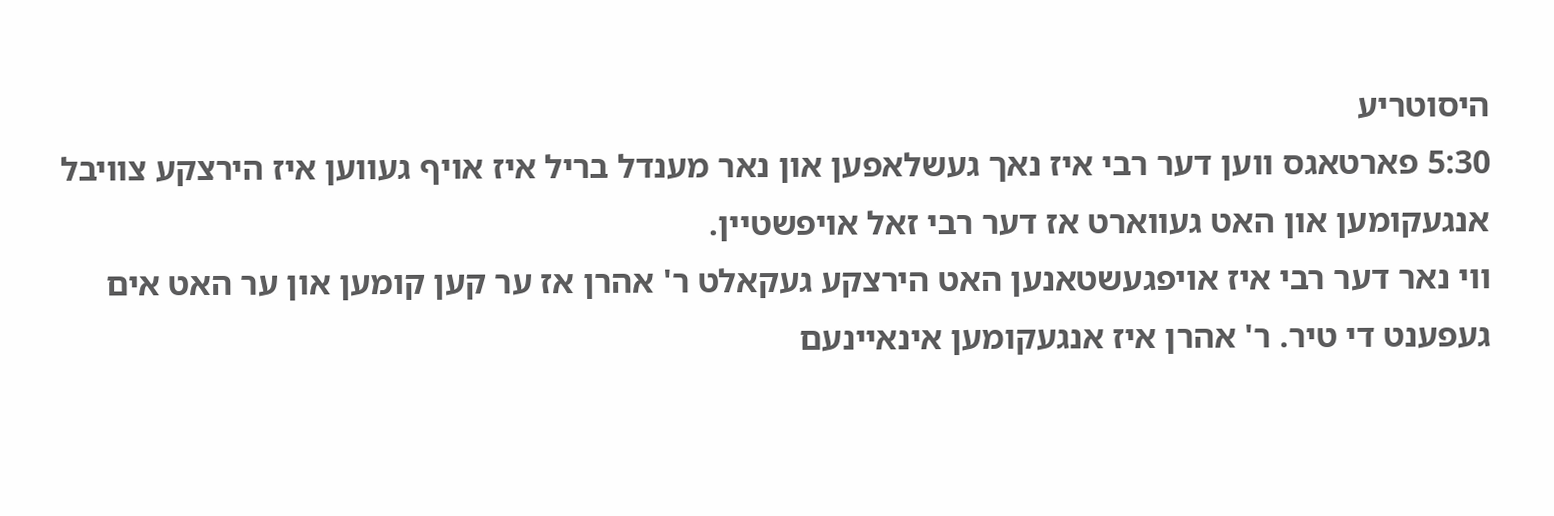היסוטריע
5:30 פארטאגס ווען דער רבי איז נאך געשלאפען און נאר מענדל בריל איז אויף געווען איז הירצקע צוויבל אנגעקומען און האט געווארט אז דער רבי זאל אויפשטיין.
ווי נאר דער רבי איז אויפגעשטאנען האט הירצקע געקאלט ר' אהרן אז ער קען קומען און ער האט אים געפענט די טיר. ר' אהרן איז אנגעקומען אינאיינעם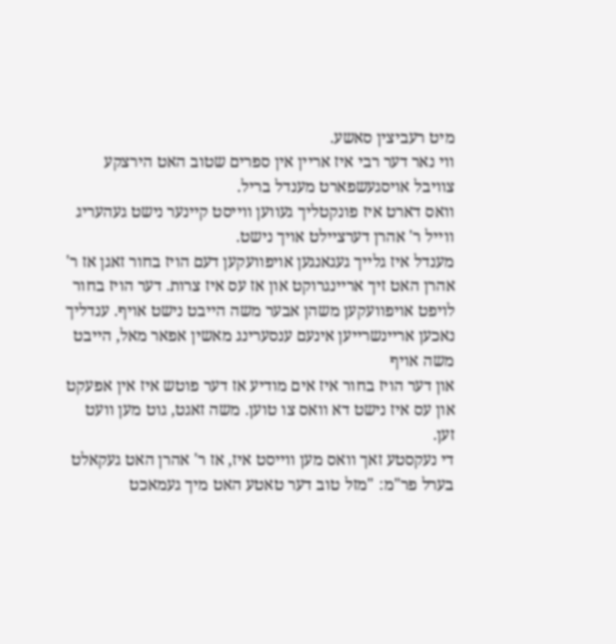מיט רעביצין סאשע.
ווי נאר דער רבי איז אריין אין ספרים שטוב האט הירצקע צוויבל אויסגעשפארט מענדל בריל.
וואס דארט איז פונקטליך געווען ווייסט קיינער נישט געהעריג ווייל ר' אהרן דערציילט אויך נישט.
מענדל איז גלייך געגאנגען אויפוועקען דעם הויז בחור זאגן אז ר' אהרן האט זיך אריינגרוקט און אז עס איז צרות. דער הויז בחור לויפט אויפוועקען משהן אבער משה הייבט נישט אויף. ענדליך נאכען אריינשרייען אינעם ענסערינג מאשין אפאר מאל, הייבט משה אויף
און דער הויז בחור איז אים מודיע אז דער פוטש איז אין אפעקט און עס איז נישט דא וואס צו טוען. משה זאגט, גוט מען וועט זען.
די נעקסטע זאך וואס מען ווייסט איז, אז ר' אהרן האט געקאלט בערל פר"מ: "מזל טוב דער טאטע האט מיך געמאכט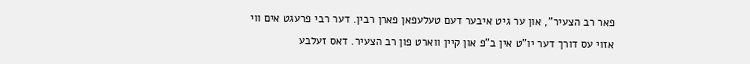פאר רב הצעיר", און ער גיט איבער דעם טעלעפאן פארן רבין. דער רבי פרעגט אים ווי אזוי עס דורך דער יו"ט אין ב"פ און קיין ווארט פון רב הצעיר. דאס זעלבע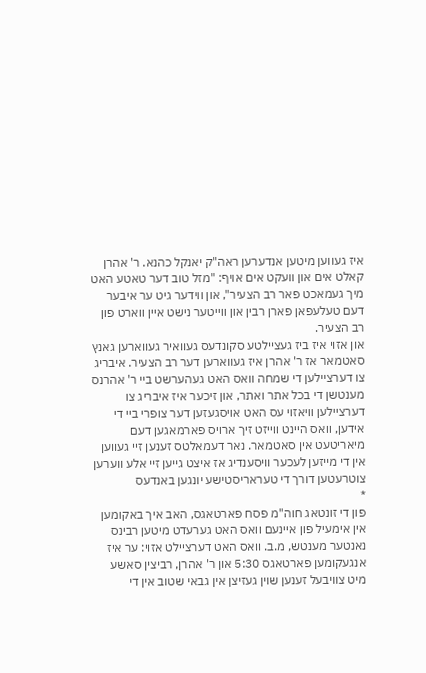איז געווען מיטען אנדערען ראה"ק יאנקל כהנא. ר' אהרן קאלט אים און וועקט אים אויף: "מזל טוב דער טאטע האט מיך געמאכט פאר רב הצעיר", און ווידער גיט ער איבער דעם טעלעפאן פארן רבין און ווייטער נישט איין ווארט פון רב הצעיר.
און אזוי איז ביז געציילטע סקונדעס געוואיר געווארען גאנץ סאטמאר אז ר' אהרן איז געווארען דער רב הצעיר. איבריג צו דערציילען די שמחה וואס האט געהערשט ביי ר' אהרנס מענטשן די בכל אתר ואתר, און זיכער איז איבריג צו דערציילען וויאזוי עס האט אויסגעזען דער צופרי ביי די אידען, וואס היינט ווייזט זיך ארויס פארמאגען דעם מיאריטעט אין סאטמאר. נאר דעמאלטס זענען זיי געווען אין די מייזען לעכער וויסענדיג אז איצט גייען זיי אלע ווערען צוטרעטען דורך די טעראריסטישע יונגען באנדעס
*
פון די זונטאג חוה"מ פסח פארטאגס, האב איך באקומען אין אימעיל פון איינעם וואס האט גערעדט מיטען רבינס נאנטער מענטש, מ.ב. וואס האט דערציילט אזוי: ער איז אנגעקומען פארטאגס 5:30 און ר' אהרן, רביצין סאשע מיט צוויבעל זענען שוין געזיצן אין גבאי שטוב אין די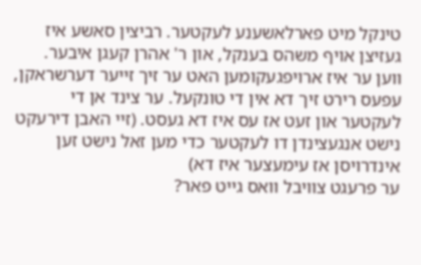טינקל מיט פארלאשענע לעקטער. רביצין סאשע איז געזיצן אויף משהס בענקל, און ר' אהרן קעגן איבער.
ווען ער איז ארויפגעקומען האט ער זיך זייער דערשראקן, עפעס רירט זיך דא אין די טונקעל. ער צינד אן די לעקטער און זעט אז עס איז דא געסט. (זיי האבן דירעקט נישט אנגעצינדן דו לעקטער כדי מען זאל נישט זען אינדרויסן אז עימעצער איז דא)
ער פרעגט צוויבל וואס גייט פאר?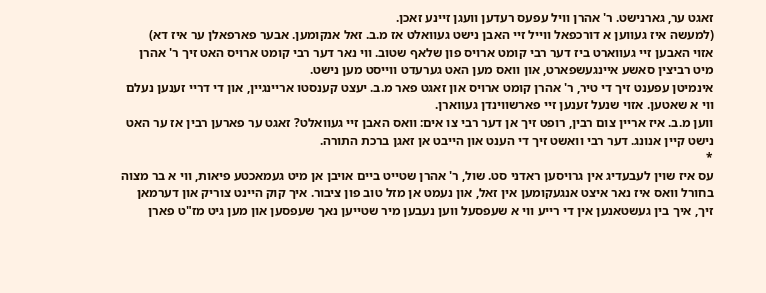זאגט ער, גארנישט. ר' אהרן וויל עפעס רעדען וועגן זיינע זאכן.
(למעשה איז געווען א דורכפאל ווייל זיי האבן נישט געוואלט אז מ.ב. זאל אנקומען. אבער פארפאלן ער איז דא)
אזוי האבען זיי געווארט ביז דער רבי קומט ארויס פון שלאף שטוב. ווי נאר דער רבי קומט ארויס האט זיך ר' אהרן מיט רביצין סאשע איינגעשפארט, און וואס מען האט גערעדט ווייסט מען נישט.
אינמיטן עפענט זיך די טיר, ר' אהרן קומט ארויס און זאגט פאר מ.ב. יעצט קענסטו אריינגיין, און די דריי זענען נעלם ווי א שאטען. אזוי שנעל זענען זיי פארשווינדן געווארן.
ווען מ.ב. איז אריין צום רבין, רופט זיך אן דער רבי צו אים: וואס האבן זיי געוואלט? זאגט ער פארען רבין אז ער האט נישט קיין אנונג. דער רבי וואשט זיך די הענט און הייבט אן זאגן ברכת התורה.
*
עס איז שוין לעבעדיג אין גרויסען ראדני סט. שול, ר' אהרן שטייט ביים אויבן אן מיט געמאכטע פיאות, ווי א בר מצוה בחורל וואס איז נאר איצט אנגעקומען אין זאל, און נעמט אן מזל טוב פון ציבור. איך קוק היינט צוריק און דערמאן זיך, איך בין געשטאנען אין די רייע ווי א שעפסעל ווען נעבען מיר שטייען נאך שעפסען און מען גיט מז"ט פארן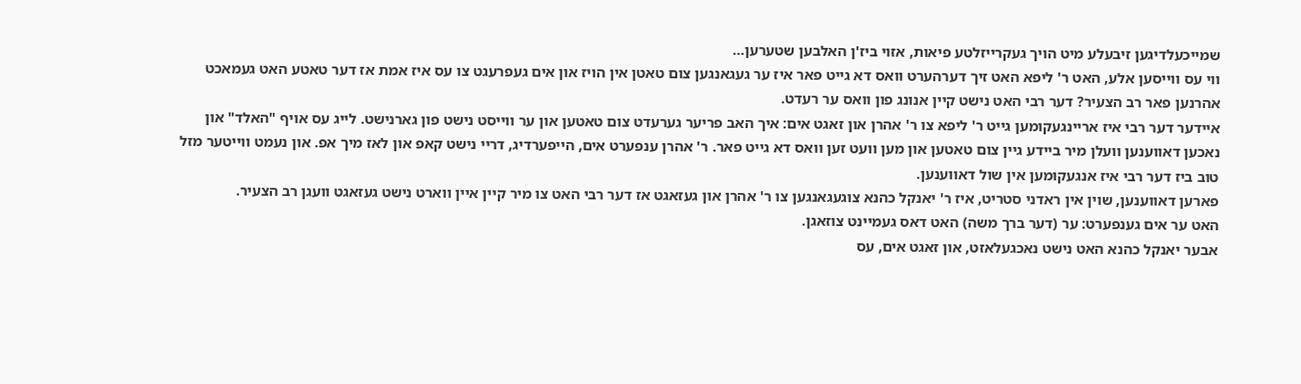שמייכעלדיגען זיבעלע מיט הויך געקרייזלטע פיאות, אזוי ביז'ן האלבען שטערען...
ווי עס ווייסען אלע, האט ר' ליפא האט זיך דערהערט וואס דא גייט פאר איז ער געגאנגען צום טאטן אין הויז און אים געפרעגט צו עס איז אמת אז דער טאטע האט געמאכט אהרנען פאר רב הצעיר? דער רבי האט נישט קיין אנונג פון וואס ער רעדט.
איידער דער רבי איז אריינגעקומען גייט ר' ליפא צו ר' אהרן און זאגט אים: איך האב פריער גערעדט צום טאטען און ער ווייסט נישט פון גארנישט. לייג עס אויף "האלד" און נאכען דאווענען וועלן מיר ביידע גיין צום טאטען און מען וועט זען וואס דא גייט פאר. ר' אהרן ענפערט אים, הייפערדיג, דריי נישט קאפ און לאז מיך אפ. און נעמט ווייטער מזל טוב ביז דער רבי איז אנגעקומען אין שול דאווענען.
פארען דאווענען, שוין אין ראדני סטריט, איז ר' יאנקל כהנא צוגעגאנגען צו ר' אהרן און געזאגט אז דער רבי האט צו מיר קיין איין ווארט נישט געזאגט וועגן רב הצעיר.
האט ער אים גענפערט: ער (דער ברך משה) האט דאס געמיינט צוזאגן.
אבער יאנקל כהנא האט נישט נאכגעלאזט, און זאגט אים, עס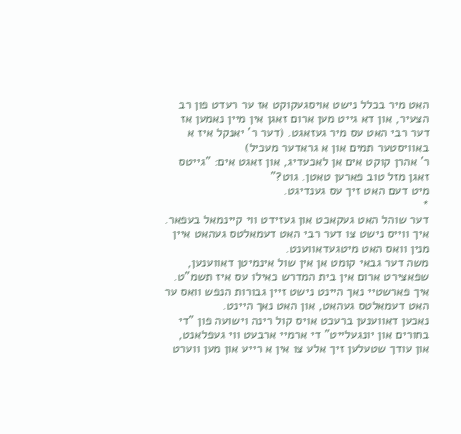האט מיר בכלל נישט אויסגעקוקט אז ער רעדט פון רב הצעיר, און דא גייט מען ארום זאגן אין מיין נאמען אז דער רבי האט עס מיר געזאגט. (דער ר' יאנקל איז א באוויסטער תמים און א גראדער מעכיל)
ר' אהרן קוקט אים אן לאכעדיג, און זאגט אים: "גייטס זאגן מזל טוב פארען טאטן. גוט?"
מיט דעם האט זיך עס גענדיגט.
*
דער שוהל האט געקאכט און געזידט ווי קיינמאל בעפאר. איך ווייס נישט צו דער רבי האט דעמאלטס געהאט איין מנין וואס האט מיטגעדאווענט.
משה דער גבאי קומט אן אין שול אינמיטן דאווענען, שפאצירט ארום אין בית המדרש כאילו עס איז תשמ"ט. איך פארשטיי נאך היינט נישט זיין גבורות הנפש וואס ער האט דעמאלטס געהאט, און האט נאך היינט.
נאכען דאווענען ברעכט אויס קול רינה וישועה פון "די בחורים און יונגעלייט" די ארמיי ארבעט ווי געפלאנט, און עודך שטעלען זיך אלע צו אין א רייע און מען ווערט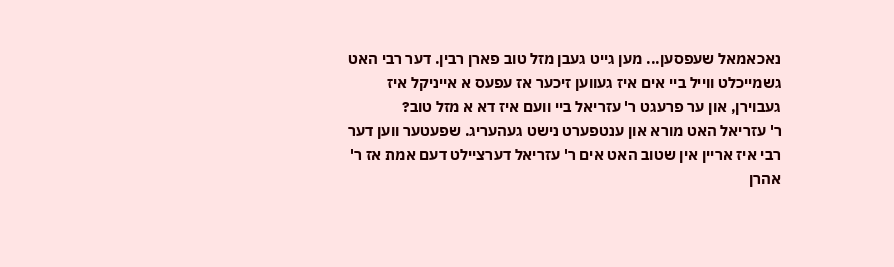נאכאמאל שעפסען... מען גייט געבן מזל טוב פארן רבין. דער רבי האט גשמייכלט ווייל ביי אים איז געווען זיכער אז עפעס א אייניקל איז געבוירן, און ער פרעגט ר' עזריאל ביי וועם איז דא א מזל טוב?
ר' עזריאל האט מורא און ענטפערט נישט געהעריג. שפעטער ווען דער רבי איז אריין אין שטוב האט אים ר' עזריאל דערציילט דעם אמת אז ר' אהרן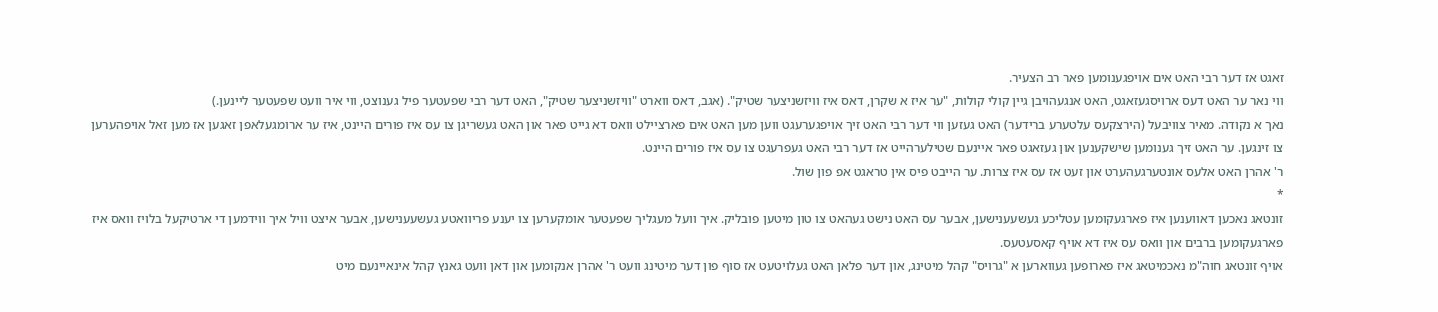זאגט אז דער רבי האט אים אויפגענומען פאר רב הצעיר.
ווי נאר ער האט דעס ארויסגעזאגט, האט אנגעהויבן גיין קולי קולות, "ער איז א שקרן, דאס איז וויזשניצער שטיק". (אגב, דאס ווארט "וויזשניצער שטיק", האט דער רבי שפעטער פיל גענוצט, ווי איר וועט שפעטער ליינען.)
נאך א נקודה. מאיר צוויבעל (הירצקעס עלטערע ברידער) האט געזען ווי דער רבי האט זיך אויפגערעגט ווען מען האט אים פארציילט וואס דא גייט פאר און האט געשריגן צו עס איז פורים היינט, איז ער ארומגעלאפן זאגען אז מען זאל אויפהערען צו זינגען. ער האט זיך גענומען שישקענען און געזאגט פאר איינעם שטילערהייט אז דער רבי האט געפרעגט צו עס איז פורים היינט.
ר' אהרן האט אלעס אונטערגעהערט און זעט אז עס איז צרות. ער הייבט פיס אין טראגט אפ פון שול.
*
זונטאג נאכען דאווענען איז פארגעקומען עטליכע געשעענישען, אבער עס האט נישט געהאט צו טון מיטען פובליק. איך וועל מעגליך שפעטער אומקערען צו יענע פריוואטע געשעענישען, אבער איצט וויל איך ווידמען די ארטיקעל בלויז וואס איז פארגעקומען ברבים און וואס עס איז דא אויף קאסעטעס.
אויף זונטאג חוה"מ נאכמיטאג איז פארופען געווארען א "גרויס" קהל מיטינג, און דער פלאן האט געלויטעט אז סוף פון דער מיטינג וועט ר' אהרן אנקומען און דאן וועט גאנץ קהל אינאיינעם מיט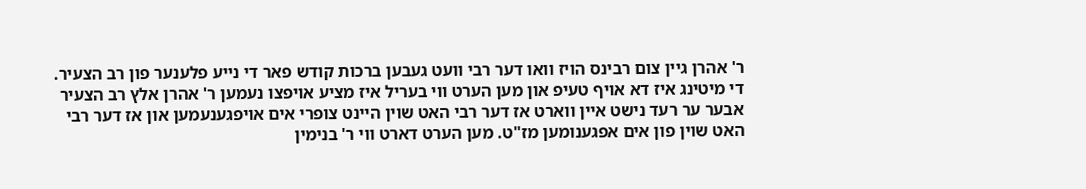ר' אהרן גיין צום רבינס הויז וואו דער רבי וועט געבען ברכות קודש פאר די נייע פלענער פון רב הצעיר.
די מיטינג איז דא אויף טעיפ און מען הערט ווי בעריל איז מציע אויפצו נעמען ר' אהרן אלץ רב הצעיר אבער ער רעד נישט איין ווארט אז דער רבי האט שוין היינט צופרי אים אויפגענעמען און אז דער רבי האט שוין פון אים אפגענומען מז"ט. מען הערט דארט ווי ר' בנימין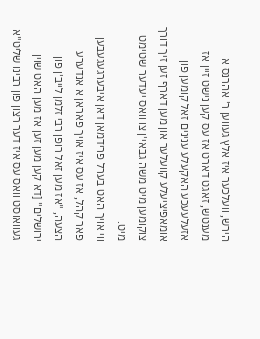הירש, וועלכער איז אלץ געווען ר' אהרנס א מענטש, זאגט דארט אז עס קען נישט זיין אז אזעלעעכע האקעלע ענינים זאל קומען פון אומאפיציעלע קוועלער און מען דארף זען זיך דורך צוקומען מיט משה גבאי'ן צו וואס יעדער שטימט מיט.
ווי אויך האט בערל פרידמאן דאן איבערגעגעבען פאר קהל, אז עס איז אויך פאראן א אנדערע הצעה, "אז מען זאל רופן רבי זלמן לייב'ן פון ירושלים" [דא קען מען זען אז מען האט שוין געוואוסט וואס עס איז דער רצון פון רבינו שליט"א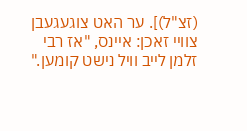(זצ"ל)]. ער האט צוגעגעבן צוויי זאכן: איינס, "אז רבי זלמן לייב וויל נישט קומען."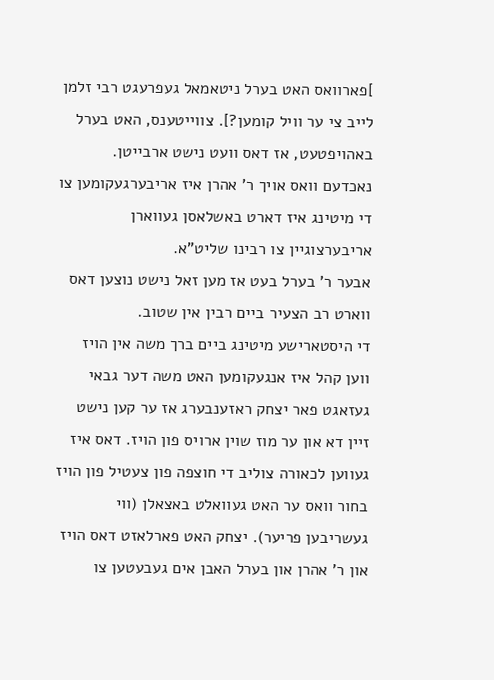]פארוואס האט בערל ניטאמאל געפרעגט רבי זלמן לייב צי ער וויל קומען?]. צווייטענס, האט בערל באהויפטעט, אז דאס וועט נישט ארבייטן.
נאכדעם וואס אויך ר' אהרן איז אריבערגעקומען צו די מיטינג איז דארט באשלאסן געווארן אריבערצוגיין צו רבינו שליט"א.
אבער ר' בערל בעט אז מען זאל נישט נוצען דאס ווארט רב הצעיר ביים רבין אין שטוב.
די היסטארישע מיטינג ביים ברך משה אין הויז
ווען קהל איז אנגעקומען האט משה דער גבאי געזאגט פאר יצחק ראזענבערג אז ער קען נישט זיין דא און ער מוז שוין ארויס פון הויז. דאס איז געווען לכאורה צוליב די חוצפה פון צעטיל פון הויז בחור וואס ער האט געוואלט באצאלן (ווי געשריבען פריער). יצחק האט פארלאזט דאס הויז און ר' אהרן און בערל האבן אים געבעטען צו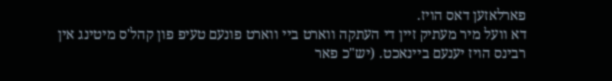פארלאזען דאס הויז.
דא וועל מיר מעתיק זיין די העתקה ווארט ביי ווארט פונעם טעיפ פון קהל'ס מיטינג אין רבינס הויז יענעם ביינאכט. (יש"כ פאר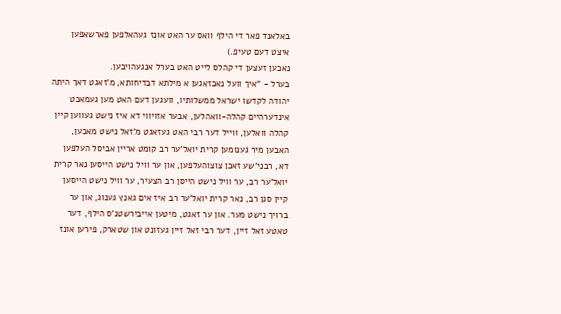באלאנד פאר די הילף וואס ער האט אונז געהאלפען פארשאפען איצט דעם טעיפ.)
נאכען זעצען די קהלס לייט האט בערל אנגעהויבען.
בערל - "איך וועל נאכזאגען א מילתא דבדיחותא, מ'זאגט דאך היתה יהודה לקדשו ישראל ממשלותיו, וועגען דעם האט מען געמאכט אינדערהיים קהלה-וואהלען, אבער אזויווי דא איז נישט געווען קיין קהלה וואלען, ווייל דער רבי האט געזאגט מ'זאל נישט מאכען, האבען מיר גענומען קרית יואל'ער רב קומט אריין אביסל העלפען דא, רבני'שע זאכן צוצוהעלפען, און ער וויל נישט הייסען נאר קרית יואל'ער רב, ער וויל נישט הייסן רב הצעיר, ער וויל נישט הייסען קיין סגן רב, נאר קרית יואל'ער רב איז אים גאנץ גענוג, און ער ברויך נישט מער. און ער זאגט, מיטען אייבירשטנ'ס הילף, דער טאטע זאל זיין, דער רבי זאל זיין געזונט און שטארק, פירען אונז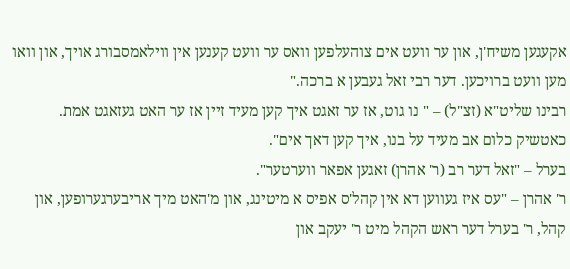אקעגען משיח'ן, און ער וועט אים צוהעלפען וואס ער וועט קענען אין ווילאמסבורג אויך, און וואו מען וועט ברויכען. דער רבי זאל געבען א ברכה."
רבינו שליט"א (זצ"ל) – " נו גוט, אז ער זאגט איך קען מעיד זיין אז ער האט געזאגט אמת. כאטשיק כלום אב מעיד על בנו, איך קען דאך אים".
בערל – "זאל דער רב (ר' אהרן) זאגען אפאר ווערטער".
ר' אהרן – "עס איז געווען דא אין קהל'ס אפיס א מיטינג, און מ'האט מיך אריבערגערופען, און קהל, ר' בערל דער ראש הקהל מיט ר' יעקב און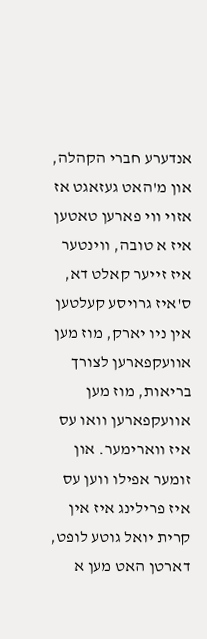אנדערע חברי הקהלה, און מ'האט געזאגט אז אזוי ווי פארען טאטען איז א טובה, ווינטער איז זייער קאלט דא, ס'איז גרויסע קעלטען אין ניו יארק, מוז מען אוועקפארען לצורך בריאות, מוז מען אוועקפארען וואו עס איז ווארימער. און זומער אפילו ווען עס איז פרילינג איז אין קרית יואל גוטע לופט, דארטן האט מען א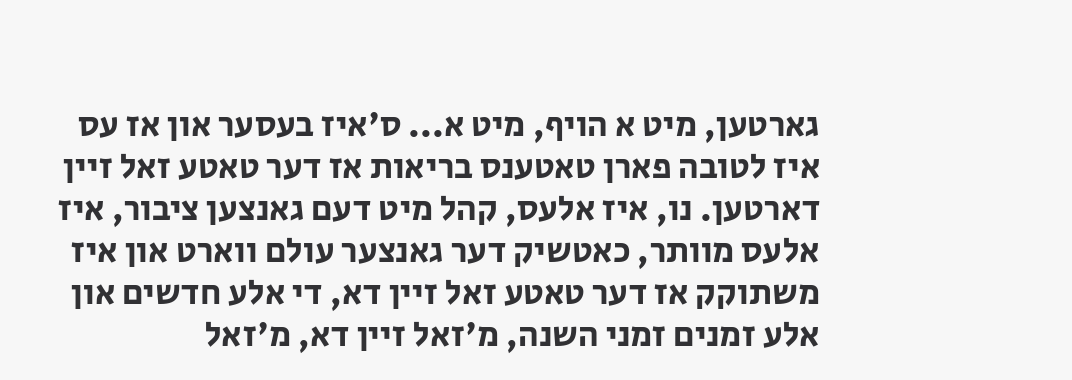גארטען, מיט א הויף, מיט א... ס'איז בעסער און אז עס איז לטובה פארן טאטענס בריאות אז דער טאטע זאל זיין דארטען. נו, איז אלעס, קהל מיט דעם גאנצען ציבור, איז אלעס מוותר, כאטשיק דער גאנצער עולם ווארט און איז משתוקק אז דער טאטע זאל זיין דא, די אלע חדשים און אלע זמנים זמני השנה, מ'זאל זיין דא, מ'זאל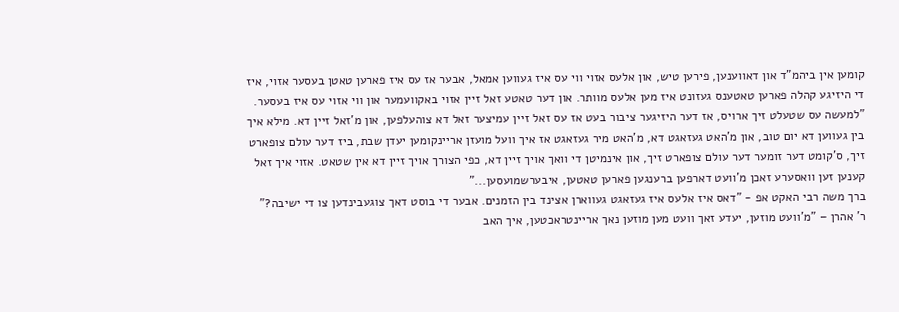קומען אין ביהמ"ד און דאווענען, פירען טיש, און אלעס אזוי ווי עס איז געווען אמאל, אבער אז עס איז פארען טאטן בעסער אזוי, איז די היזיגע קהלה פארען טאטענס געזונט איז מען אלעס מוותר. און דער טאטע זאל זיין אזוי באקוועמער און ווי אזוי עס איז בעסער.
"למעשה עס שטעלט זיך ארויס, אז דער היזיגער ציבור בעט אז עס זאל זיין עמיצער זאל דא צוהעלפען, און מ'זאל זיין דא. מילא איך בין געווען דא יום טוב, און מ'האט געזאגט דא, מ'האט מיר געזאגט אז איך וועל מועזן אריינקומען יעדן שבת, ביז דער עולם צופארט זיך, ס'קומט דער זומער דער עולם צופארט זיך, און אינמיטן די וואך אויך זיין דא, כפי הצורך אויך זיין דא אין שטאט. אזוי איך זאל קענען זען וואסערע זאכן מ'וועט דארפען ברענגען פארען טאטען, איבערשמועסען..."
ברך משה רבי האקט אפ - "דאס איז אלעס איז געזאגט געווארן אצינד בין הזמנים. אבער די בוסט דאך צוגעבינדען צו די ישיבה?"
ר' אהרן – "מ'וועט מוזען, יעדע זאך וועט מען מוזען נאך אריינטראכטען, איך האב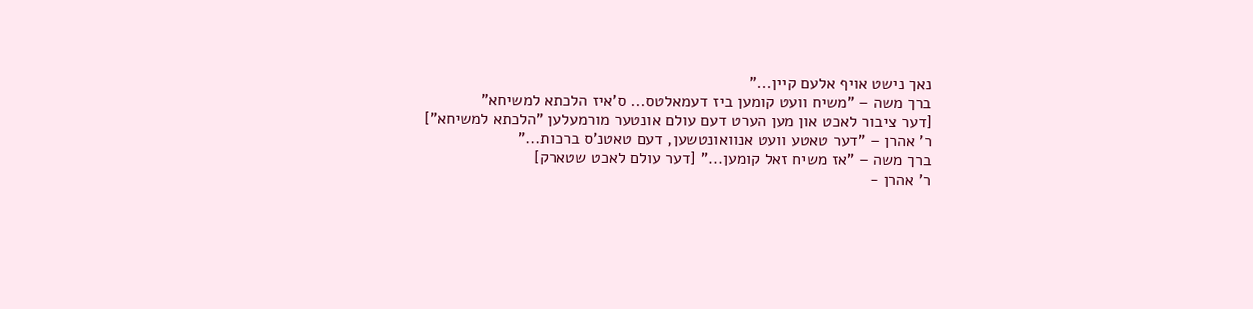נאך נישט אויף אלעם קיין..."
ברך משה – "משיח וועט קומען ביז דעמאלטס... ס'איז הלכתא למשיחא"
[דער ציבור לאכט און מען הערט דעם עולם אונטער מורמעלען "הלכתא למשיחא"]
ר' אהרן – "דער טאטע וועט אנוואונטשען, דעם טאטנ'ס ברכות..."
ברך משה – "אז משיח זאל קומען..." [דער עולם לאכט שטארק]
ר' אהרן -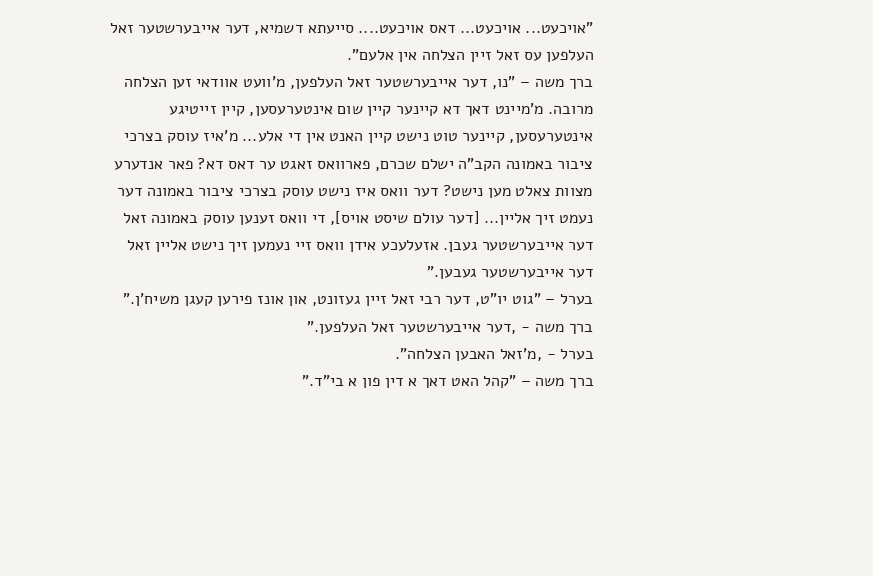"אויכעט... אויכעט... דאס אויכעט.... סייעתא דשמיא, דער אייבערשטער זאל העלפען עס זאל זיין הצלחה אין אלעם".
ברך משה – "נו, דער אייבערשטער זאל העלפען, מ'וועט אוודאי זען הצלחה מרובה. מ'מיינט דאך דא קיינער קיין שום אינטערעסען, קיין זייטיגע אינטערעסען, קיינער טוט נישט קיין האנט אין די אלע... מ'איז עוסק בצרכי ציבור באמונה הקב"ה ישלם שכרם, פארוואס זאגט ער דאס דא? פאר אנדערע מצוות צאלט מען נישט? דער וואס איז נישט עוסק בצרכי ציבור באמונה דער נעמט זיך אליין... [דער עולם שיסט אויס], די וואס זענען עוסק באמונה זאל דער אייבערשטער געבן. אזעלעכע אידן וואס זיי נעמען זיך נישט אליין זאל דער אייבערשטער געבען."
בערל – "גוט יו"ט, דער רבי זאל זיין געזונט, און אונז פירען קעגן משיח'ן."
ברך משה - ,דער אייבערשטער זאל העלפען."
בערל - ,מ'זאל האבען הצלחה".
ברך משה – "קהל האט דאך א דין פון א בי"ד."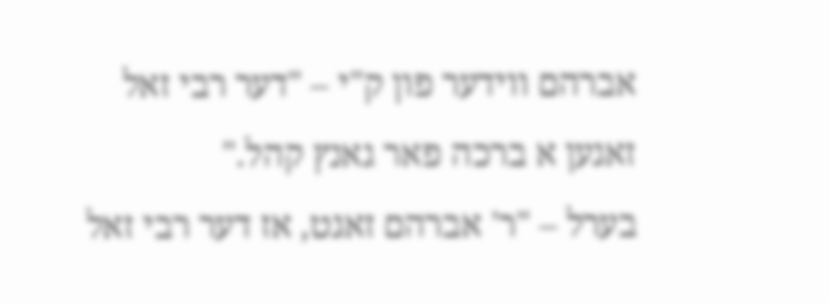אברהם ווידער פון ק"י – "דער רבי זאל זאגען א ברכה פאר גאנץ קהל."
בערל – "ר' אברהם זאגט, אז דער רבי זאל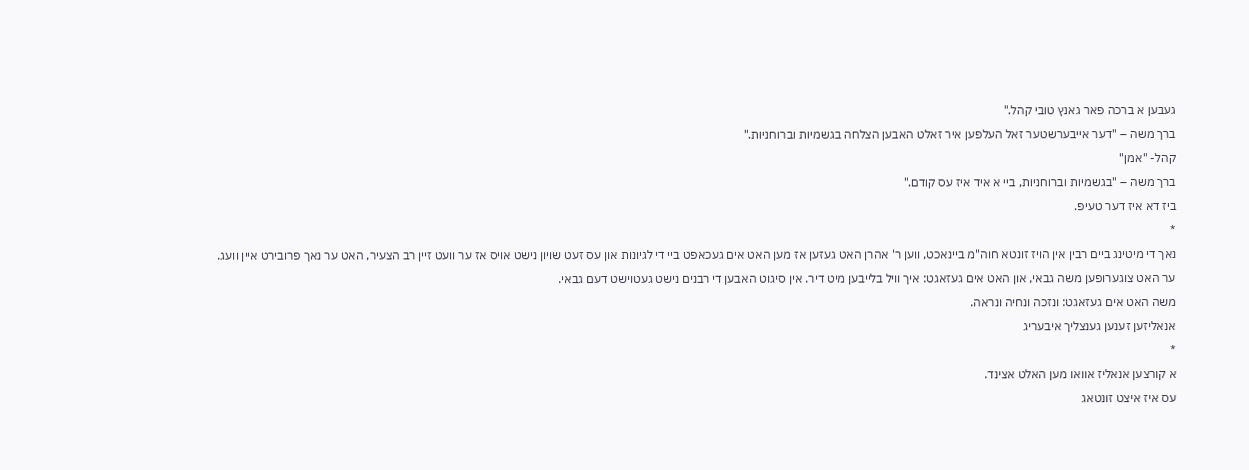געבען א ברכה פאר גאנץ טובי קהל."
ברך משה – "דער אייבערשטער זאל העלפען איר זאלט האבען הצלחה בגשמיות וברוחניות."
קהל- "אמן"
ברך משה – "בגשמיות וברוחניות, ביי א איד איז עס קודם."
ביז דא איז דער טעיפ.
*
נאך די מיטינג ביים רבין אין הויז זונטא חוה"מ ביינאכט, ווען ר' אהרן האט געזען אז מען האט אים געכאפט ביי די לגיונות און עס זעט שויון נישט אויס אז ער וועט זיין רב הצעיר, האט ער נאך פרובירט איין וועג.
ער האט צוגערופען משה גבאי, און האט אים געזאגט: איך וויל בלייבען מיט דיר. אין סיגוט האבען די רבנים נישט געטוישט דעם גבאי.
משה האט אים געזאגט: ונזכה ונחיה ונראה.
אנאליזען זענען גענצליך איבעריג
*
א קורצען אנאליז אוואו מען האלט אצינד.
עס איז איצט זונטאג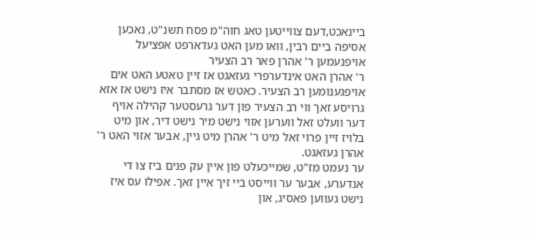ביינאכט,דעם צווייטען טאג חוה"מ פסח תשנ"ט, נאכען אסיפה ביים רבין, וואו מען האט געדארפט אפציעל אויפנעמען ר' אהרן פאר רב הצעיר
ר' אהרן האט אינדערפרי געזאגט אז זיין טאטע האט אים אויפגענומען רב הצעיר. כאטש אז מסתבר איז נישט אז אזא גרויסע זאך ווי רב הצעיר פון דער גרעסטער קהילה אויף דער וועלט זאל ווערען אזוי נישט מיר נישט דיר, און מיט בלויז זיין פרוי זאל מיט ר' אהרן מיט גיין, אבער אזוי האט ר' אהרן געזאגט.
ער נעמט מז"ט, שמייכעלט פון איין עק פנים ביז צו די אנדערע, אבער ער ווייסט ביי זיך איין זאך. אפילו עס איז נישט געווען פאסיג, און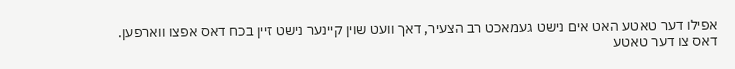אפילו דער טאטע האט אים נישט געמאכט רב הצעיר, דאך וועט שוין קיינער נישט זיין בכח דאס אפצו ווארפען.
דאס צו דער טאטע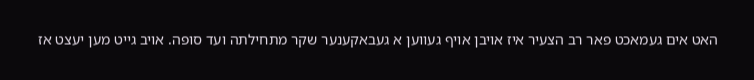האט אים געמאכט פאר רב הצעיר איז אויבן אויף געווען א געבאקענער שקר מתחילתה ועד סופה. אויב גייט מען יעצט אז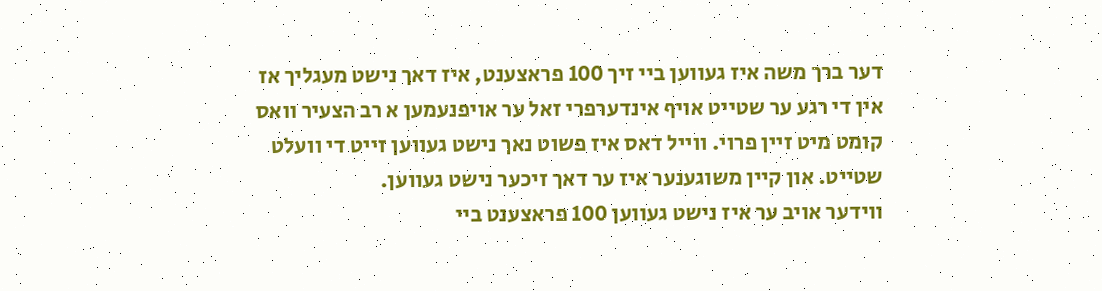דער ברך משה איז געווען ביי זיך 100 פראצענט, איז דאך נישט מעגליך אז אין די רגע ער שטייט אויף אינדערפרי זאל ער אויפנעמען א רב הצעיר וואס קומט מיט זיין פרוי. ווייל דאס איז פשוט נאך נישט געווען זייט די וועלט שטייט. און קיין משוגענער איז ער דאך זיכער נישט געווען.
ווידער אויב ער איז נישט געווען 100 פראצענט ביי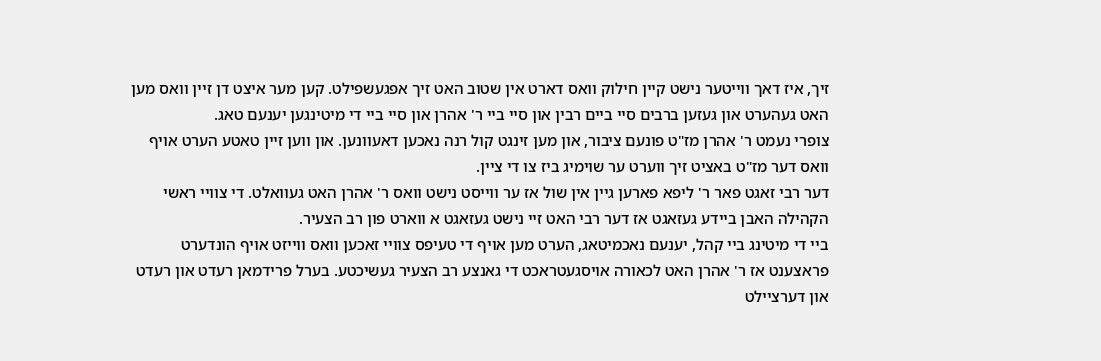זיך, איז דאך ווייטער נישט קיין חילוק וואס דארט אין שטוב האט זיך אפגעשפילט. קען מער איצט דן זיין וואס מען האט געהערט און געזען ברבים סיי ביים רבין און סיי ביי ר' אהרן און סיי ביי די מיטינגען יענעם טאג.
צופרי נעמט ר' אהרן מז"ט פונעם ציבור, און מען זינגט קול רנה נאכען דאעוונען. און ווען זיין טאטע הערט אויף וואס דער מז"ט באציט זיך ווערט ער שוימיג ביז צו די ציין.
דער רבי זאגט פאר ר' ליפא פארען גיין אין שול אז ער ווייסט נישט וואס ר' אהרן האט געוואלט. די צוויי ראשי הקהילה האבן ביידע געזאגט אז דער רבי האט זיי נישט געזאגט א ווארט פון רב הצעיר.
ביי די מיטינג ביי קהל, יענעם נאכמיטאג, הערט מען אויף די טעיפס צוויי זאכען וואס ווייזט אויף הונדערט פראצענט אז ר' אהרן האט לכאורה אויסגעטראכט די גאנצע רב הצעיר געשיכטע. בערל פרידמאן רעדט און רעדט און דערציילט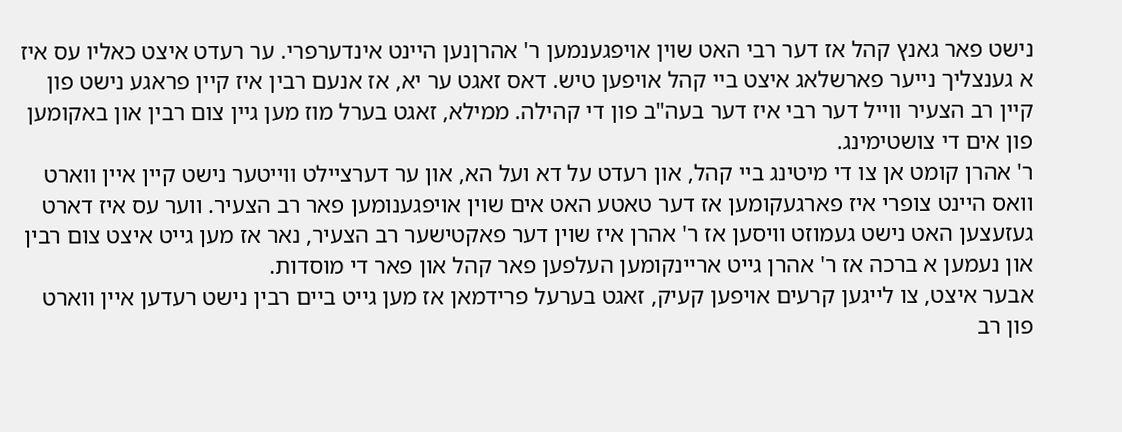נישט פאר גאנץ קהל אז דער רבי האט שוין אויפגענמען ר' אהרןנען היינט אינדערפרי. ער רעדט איצט כאליו עס איז א גענצליך נייער פארשלאג איצט ביי קהל אויפען טיש. דאס זאגט ער יא, אז אנעם רבין איז קיין פראגע נישט פון קיין רב הצעיר ווייל דער רבי איז דער בעה"ב פון די קהילה. ממילא, זאגט בערל מוז מען גיין צום רבין און באקומען פון אים די צושטימינג.
ר' אהרן קומט אן צו די מיטינג ביי קהל, און רעדט על דא ועל הא, און ער דערציילט ווייטער נישט קיין איין ווארט וואס היינט צופרי איז פארגעקומען אז דער טאטע האט אים שוין אויפגענומען פאר רב הצעיר. ווער עס איז דארט געזעצען האט נישט געמוזט וויסען אז ר' אהרן איז שוין דער פאקטישער רב הצעיר, נאר אז מען גייט איצט צום רבין און נעמען א ברכה אז ר' אהרן גייט אריינקומען העלפען פאר קהל און פאר די מוסדות.
אבער איצט, צו לייגען קרעים אויפען קעיק, זאגט בערעל פרידמאן אז מען גייט ביים רבין נישט רעדען איין ווארט פון רב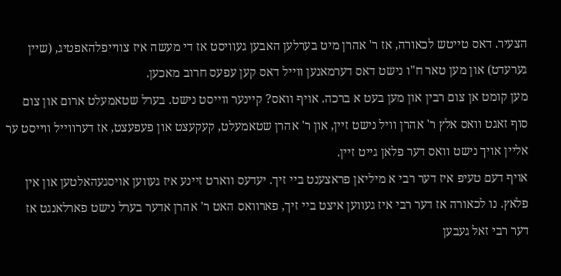הצעיר. דאס טייטש לכאורה, אז ר' אהרן מיט בערלען האבען געוויסט אז די מעשה איז צווייפלהאפטיג, (שיין גערעדט) און מען טאר ח"ו נישט דאס דערמאנען ווייל דאס קען עפעס חרוב מאכען.
מען קומט אן צום רבין און מען בעט א ברכה. אויף וואס? קיינער ווייסט נישט. בערל שטאמעלט ארום און צום סוף זאגט וואס אלץ ר' אהרן וויל נישט זיין, און ר' אהרן שטאמעלט, קעקעצט און פעפעצט, אז דערווייל ווייסט ער אליין אויך נישט וואס דער פלאן גייט זיין.
אויף דעם טעיפ איז דער רבי א מיליאן פראצענט ביי זיך. יעדעס ווארט זיינע איז געווען אויסגעהאלטען און אין פלאץ. נו לכאורה אז דער רבי איז געווען איצט ביי זיך, פארוואס האט ר' אהרן אדער בערל נישט פארלאנגט אז דער רבי זאל געבען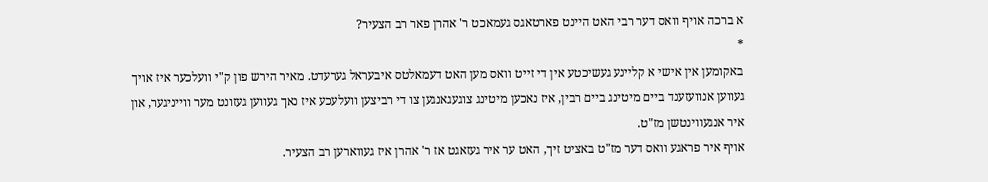א ברכה אויף וואס דער רבי האט היינט פארטאגס געמאכט ר' אהרן פאר רב הצעיר?
*
באקומען אין אישי א קליינע געשיכטע אין די זייט וואס מען האט דעמאלטס איבעראל גערעדט. מאיר הירש פון ק"י וועלכער איז אויך געווען אנוועזענד ביים מיטינג ביים רבין, איז נאכען מיטינג צוגעגאנגען צו די רביצען וועלעכע איז נאך געווען געזונט מער ווייניגער, און איר אנגעווינטשן מז"ט.
אויף איר פראגע וואס דער מז"ט באציט זיך, האט ער איר געזאגט אז ר' אהרן איז געווארען רב הצעיר.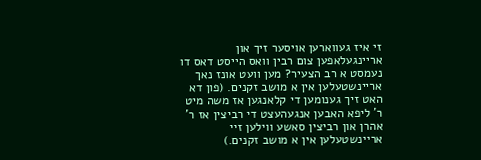זי איז געווארען אויסער זיך און אריינגעלאפען צום רבין וואס הייסט דאס דו נעמסט א רב הצעיר? מען וועט אונז נאך אריינשטעלען אין א מושב זקנים. (פון דא האט זיך גענומען די קלאנגען אז משה מיט ר' ליפא האבען אנגעהעצט די רביצין אז ר' אהרן און רביצין סאשע ווילען זיי אריינשטעלען אין א מושב זקנים.)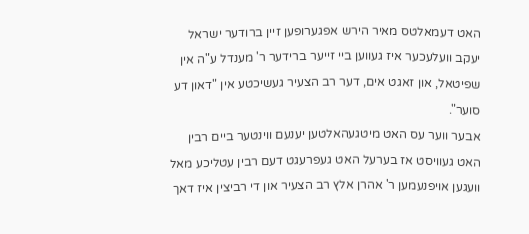האט דעמאלטס מאיר הירש אפגערופען זיין ברודער ישראל יעקב וועלעכער איז געווען ביי זייער ברידער ר' מענדל ע"ה אין שפיטאל, און זאגט אים, דער רב הצעיר געשיכטע אין "דאון דע סוער".
אבער ווער עס האט מיטגעהאלטען יענעם ווינטער ביים רבין האט געוויסט אז בערעל האט געפרעגט דעם רבין עטליכע מאל וועגען אויפנעמען ר' אהרן אלץ רב הצעיר און די רביצין איז דאך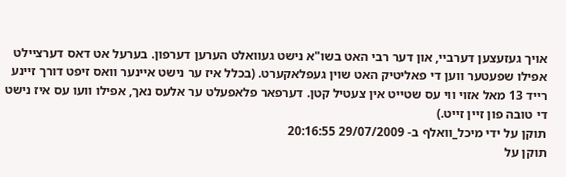אויך געזעצען דערביי, און דער רבי האט בשו"א נישט געוואלט הערען דערפון. בערעל אט דאס דערציילט אפילו שפעטער ווען די פאליטיק האט שוין געפלאקערט. (בכלל איז ער נישט איינער וואס זיפט דורך זיינע רייד 13 מאל אזוי ווי עס שטייט אין צעטיל קטן. דערפאר פלאפעלט ער אלעס נאך, אפילו וועו עס איז נישט די טובה פון זיין זייט.)
תוקן על ידי מיכל_וואלף ב- 29/07/2009 20:16:55
תוקן על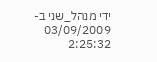ידי מנהל_שני ב- 03/09/2009 2:25:32